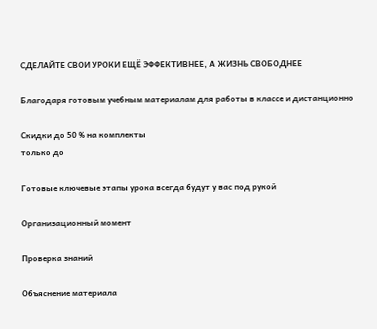СДЕЛАЙТЕ СВОИ УРОКИ ЕЩЁ ЭФФЕКТИВНЕЕ, А ЖИЗНЬ СВОБОДНЕЕ

Благодаря готовым учебным материалам для работы в классе и дистанционно

Скидки до 50 % на комплекты
только до

Готовые ключевые этапы урока всегда будут у вас под рукой

Организационный момент

Проверка знаний

Объяснение материала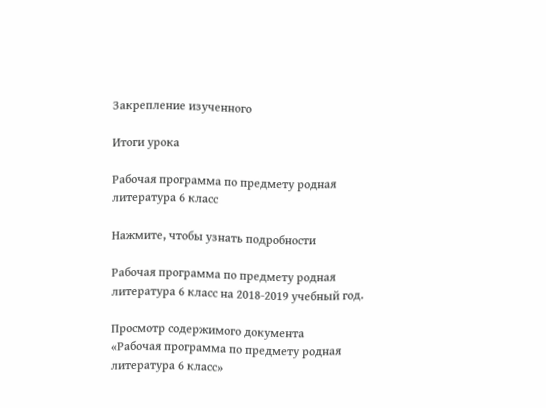Закрепление изученного

Итоги урока

Рабочая программа по предмету родная литература 6 класс

Нажмите, чтобы узнать подробности

Рабочая программа по предмету родная литература 6 класс на 2018-2019 учебный год.

Просмотр содержимого документа
«Рабочая программа по предмету родная литература 6 класс»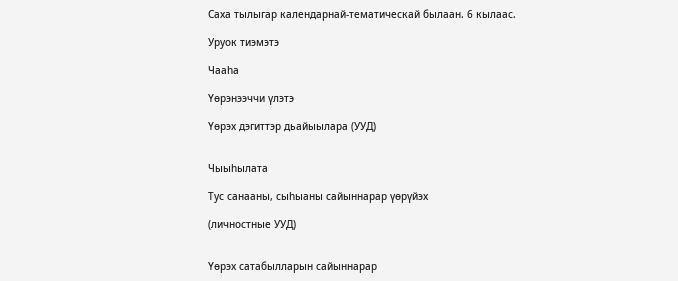Саха тылыгар календарнай-тематическай былаан. 6 кылаас.

Уруок тиэмэтэ

Чааһа

Үөрэнээччи үлэтэ

Үөрэх дэгиттэр дьайыылара (УУД)


Чыыһылата

Тус санааны, сыһыаны сайыннарар үөрүйэх

(личностные УУД)


Үөрэх сатабылларын сайыннарар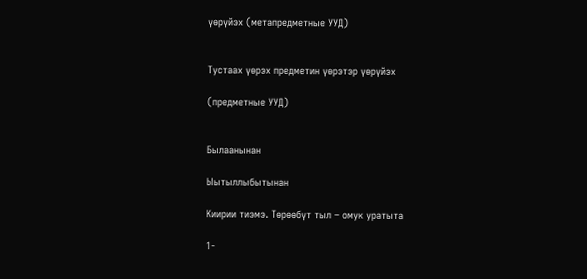үөрүйэх (метапредметные УУД)


Тустаах үөрэх предметин үөрэтэр үөрүйэх

(предметные УУД)


Былаанынан

Ыытыллыбытынан

Киирии тиэмэ. Төрөөбүт тыл – омук уратыта

1-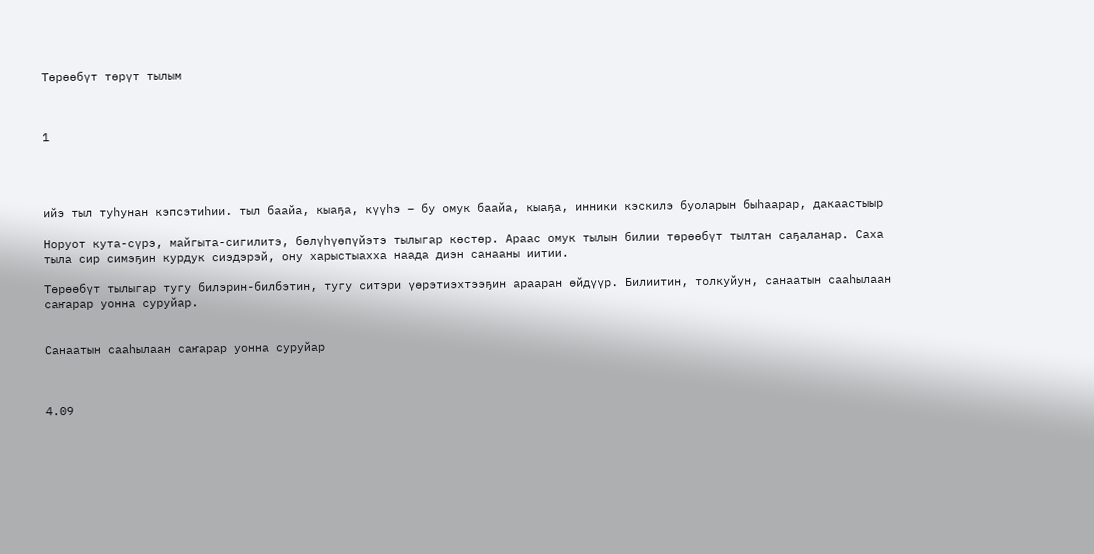Төрөөбүт төрүт тылым



1




ийэ тыл туһунан кэпсэтиһии. тыл баайа, кыаҕа, күүһэ – бу омук баайа, кыаҕа, инники кэскилэ буоларын быһаарар, дакаастыыр

Норуот кута-сүрэ, майгыта-сигилитэ, бөлүһүөпүйэтэ тылыгар көстөр. Араас омук тылын билии төрөөбүт тылтан саҕаланар. Саха тыла сир симэҕин курдук сиэдэрэй, ону харыстыахха наада диэн санааны иитии.

Төрөөбүт тылыгар тугу билэрин-билбэтин, тугу ситэри үөрэтиэхтээҕин арааран өйдүүр. Билиитин, толкуйун, санаатын сааһылаан саҥарар уонна суруйар.


Санаатын сааһылаан саҥарар уонна суруйар



4.09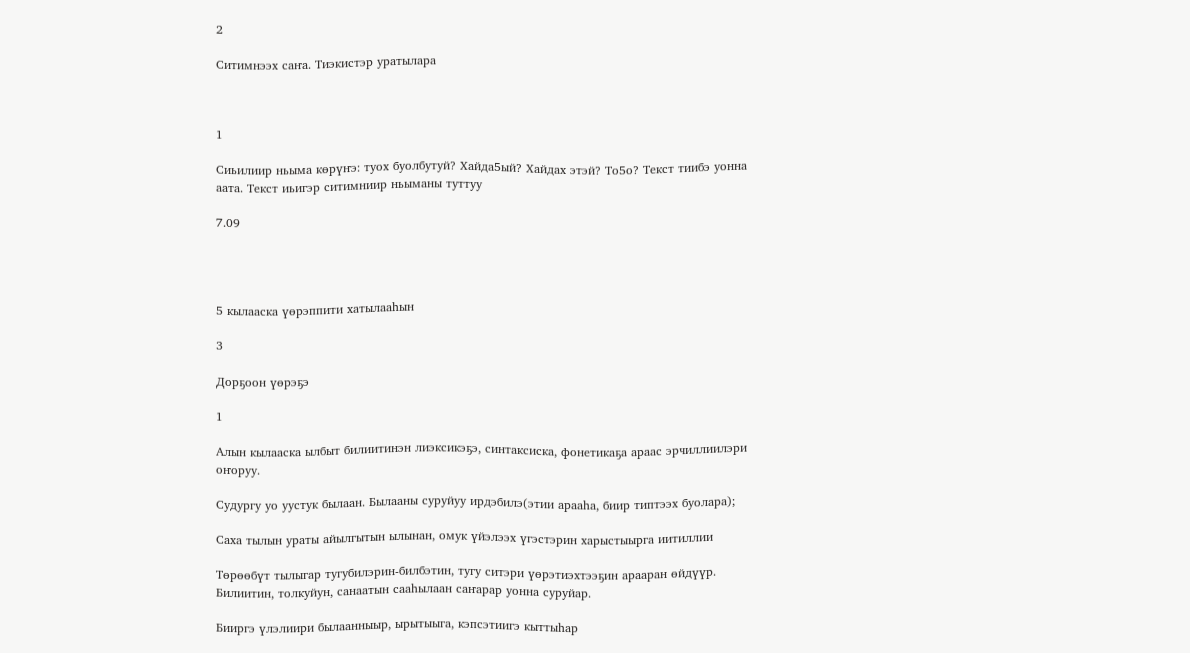2

Ситимнээх саҥа. Тиэкистэр уратылара



1

Сиьилиир ньыма көрүҥэ: туох буолбутуй? Хайда5ый? Хайдах этэй? То5о? Текст тиибэ уонна аата. Текст иьигэр ситимниир ньыманы туттуу

7.09




5 кылааска үөрэппити хатылааһын

3

Дорҕоон үөрэҕэ

1

Алын кылааска ылбыт билиитинэн лиэксикэҕэ, синтаксиска, фонетикаҕа араас эрчиллиилэри оҥоруу.

Судургу уо уустук былаан. Былааны суруйуу ирдэбилэ(этии арааhа, биир типтээх буолара);

Саха тылын ураты айылгытын ылынан, омук үйэлээх үгэстэрин харыстыырга иитиллии

Төрөөбүт тылыгар тугубилэрин-билбэтин, тугу ситэри үөрэтиэхтээҕин арааран өйдүүр. Билиитин, толкуйун, санаатын сааһылаан саҥарар уонна суруйар.

Бииргэ үлэлиири былаанныыр, ырытыыга, кэпсэтиигэ кыттыһар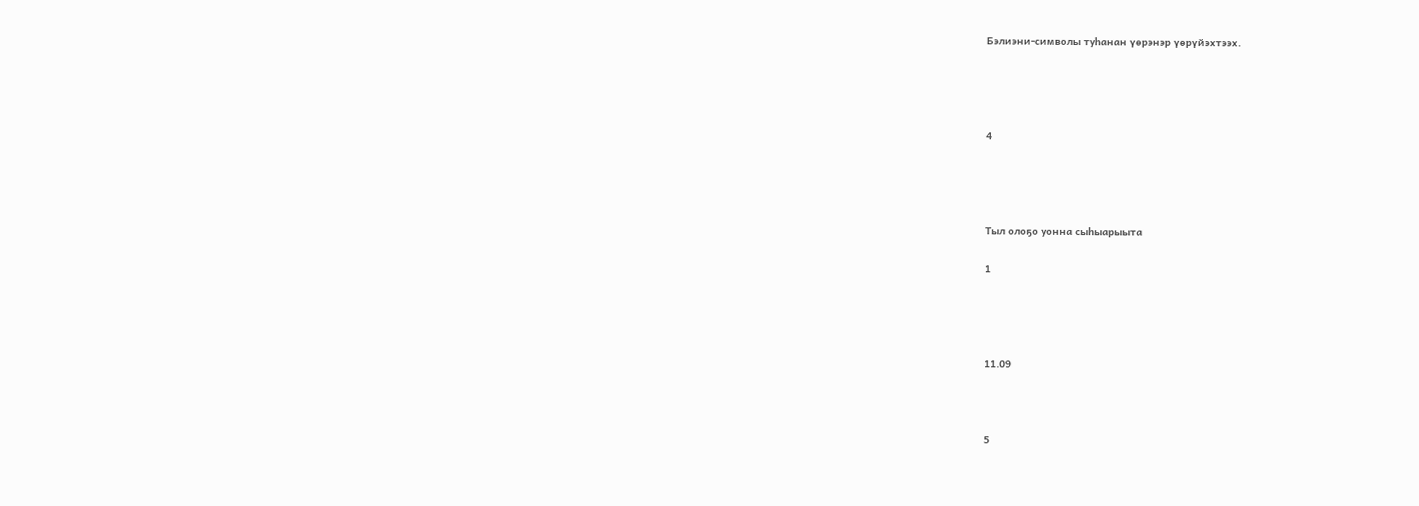Бэлиэни-символы туһанан үөрэнэр үөрүйэхтээх.




4




Тыл олоҕо уонна сыһыарыыта

1




11.09



5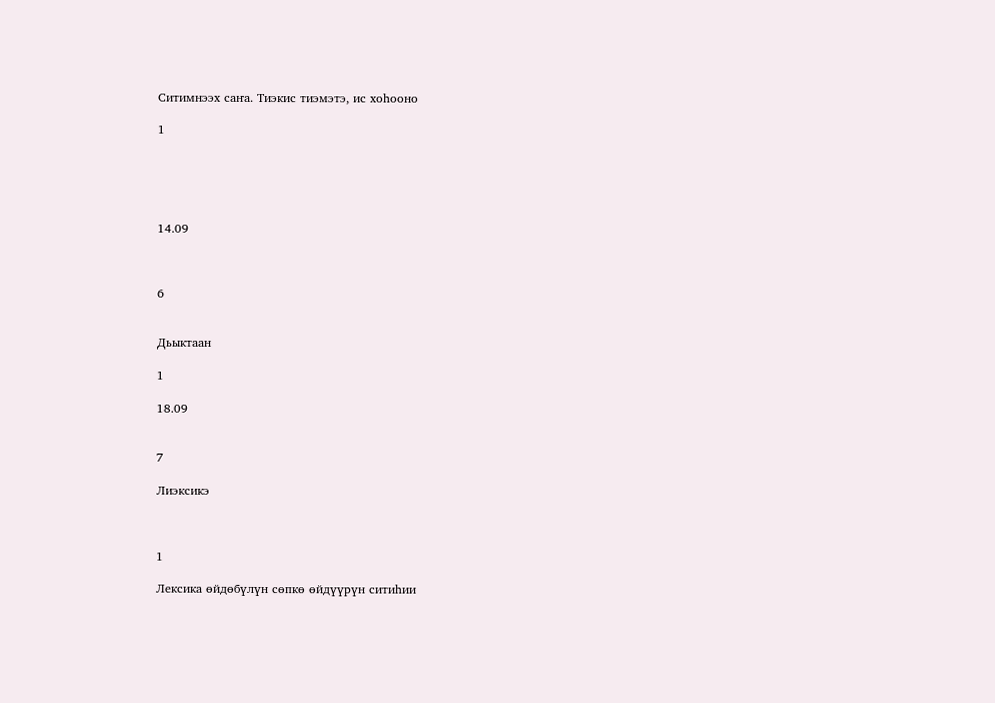Ситимнээх саҥа. Тиэкис тиэмэтэ, ис хоһооно

1





14.09



6


Дьыктаан

1

18.09


7

Лиэксикэ



1

Лексика өйдөбүлүн сөпкө өйдүүрүн ситиһии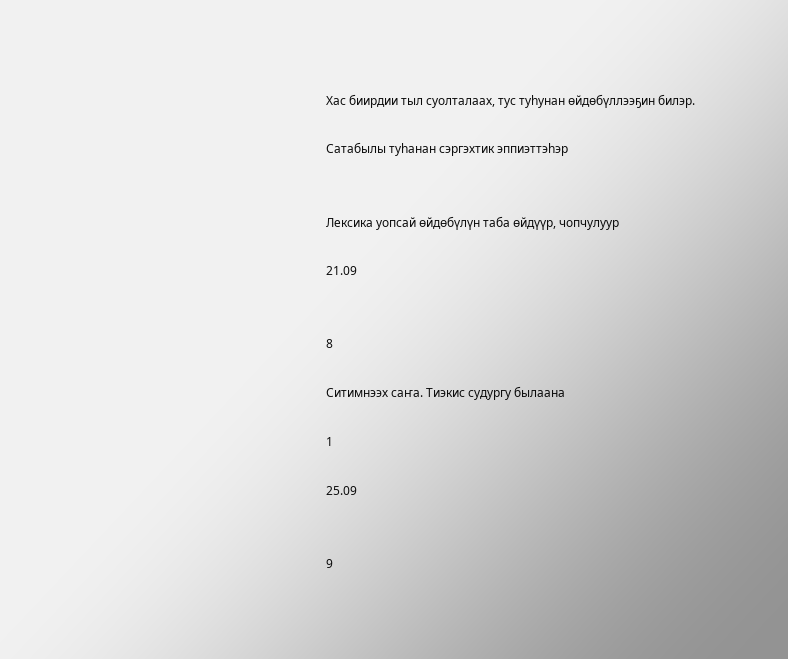Хас биирдии тыл суолталаах, тус туһунан өйдөбүллээҕин билэр.

Сатабылы туһанан сэргэхтик эппиэттэһэр


Лексика уопсай өйдөбүлүн таба өйдүүр, чопчулуур

21.09


8

Ситимнээх саҥа. Тиэкис судургу былаана

1

25.09


9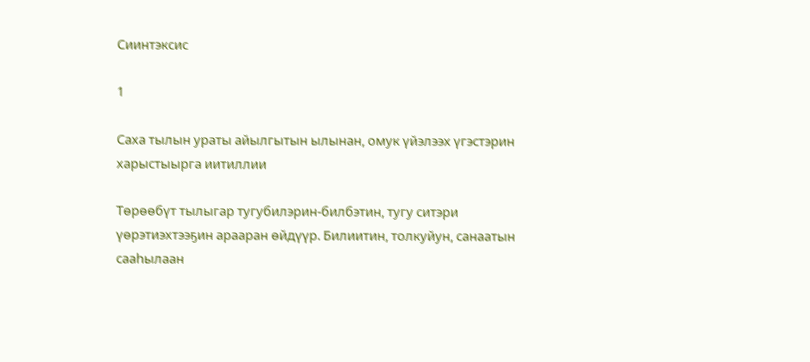Сиинтэксис

1

Саха тылын ураты айылгытын ылынан, омук үйэлээх үгэстэрин харыстыырга иитиллии

Төрөөбүт тылыгар тугубилэрин-билбэтин, тугу ситэри үөрэтиэхтээҕин арааран өйдүүр. Билиитин, толкуйун, санаатын сааһылаан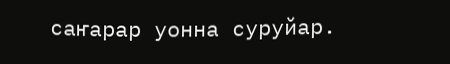саҥарар уонна суруйар.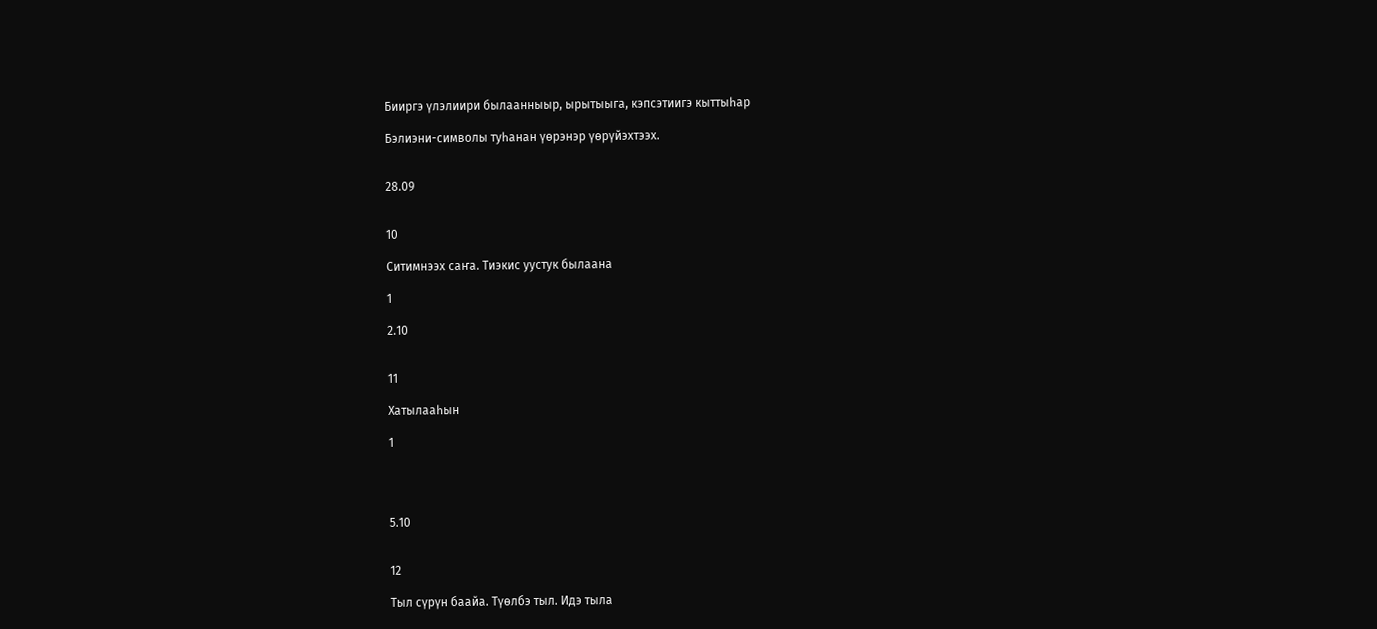Бииргэ үлэлиири былаанныыр, ырытыыга, кэпсэтиигэ кыттыһар

Бэлиэни-символы туһанан үөрэнэр үөрүйэхтээх.


28.09


10

Ситимнээх саҥа. Тиэкис уустук былаана

1

2.10


11

Хатылааһын

1




5.10


12

Тыл сүрүн баайа. Түөлбэ тыл. Идэ тыла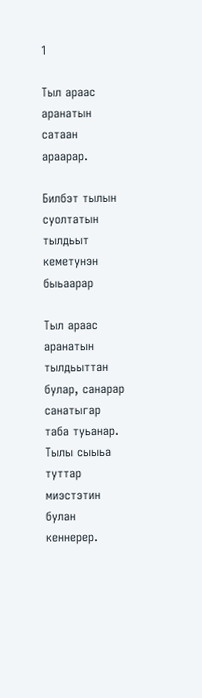1

Тыл араас аранатын сатаан араарар.

Билбэт тылын суолтатын тылдьыт кеметунэн быьаарар

Тыл араас аранатын тылдьыттан булар, санарар санатыгар таба туьанар. Тылы сыыьа туттар миэстэтин булан кеннерер.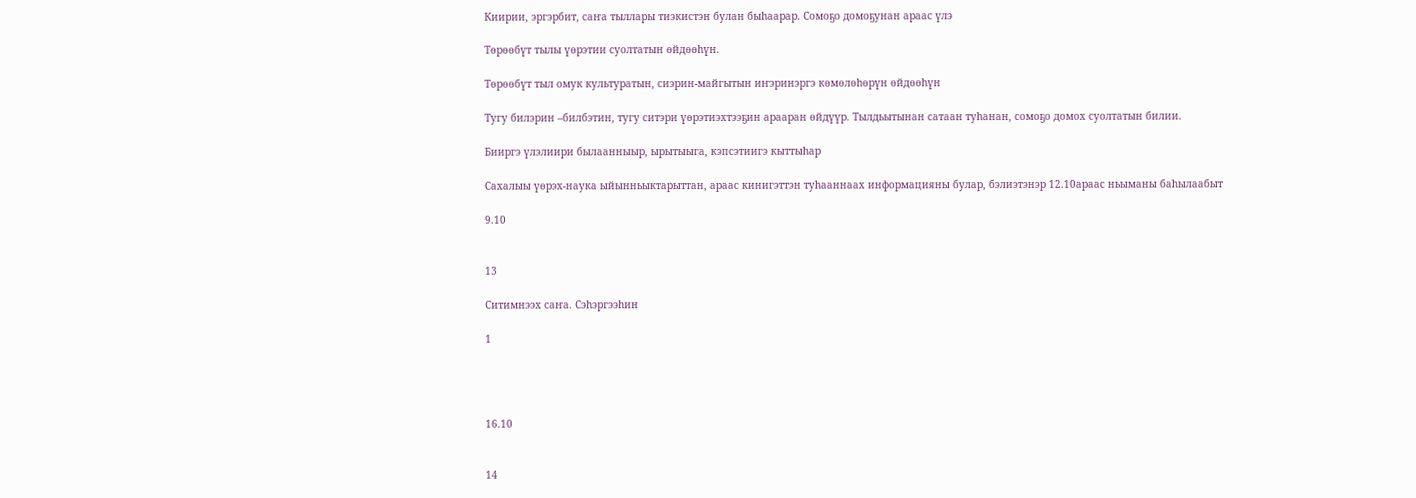Киирии, эргэрбит, саҥа тыллары тиэкистэн булан быһаарар. Сомоҕо домоҕунан араас үлэ

Төрөөбүт тылы үөрэтии суолтатын өйдөөһүн.

Төрөөбүт тыл омук культуратын, сиэрин-майгытын иҥэринэргэ көмөлөһөрүн өйдөөһүн

Тугу билэрин –билбэтин, тугу ситэри үөрэтиэхтээҕин арааран өйдүүр. Тылдьытынан сатаан туһанан, сомоҕо домох суолтатын билии.

Бииргэ үлэлиири былаанныыр, ырытыыга, кэпсэтиигэ кыттыһар

Сахалыы үөрэх-наука ыйынньыктарыттан, араас кинигэттэн туһааннаах информацияны булар, бэлиэтэнэр 12.10араас ньыманы баһылаабыт

9.10


13

Ситимнээх саҥа. Сэһэргээһин

1




16.10


14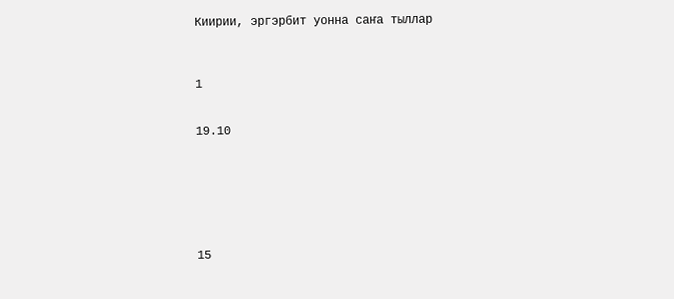Киирии, эргэрбит уонна саҥа тыллар



1


19.10







15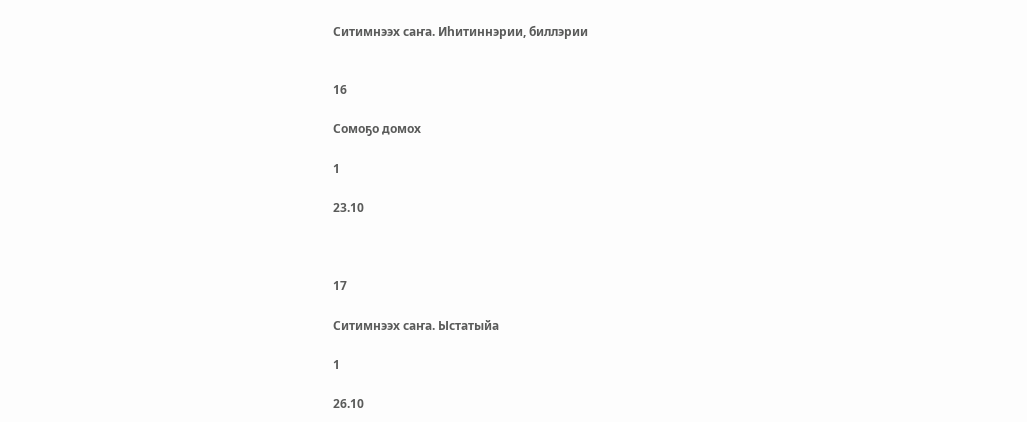Ситимнээх саҥа. Иһитиннэрии, биллэрии


16

Сомоҕо домох

1

23.10



17

Ситимнээх саҥа. Ыстатыйа

1

26.10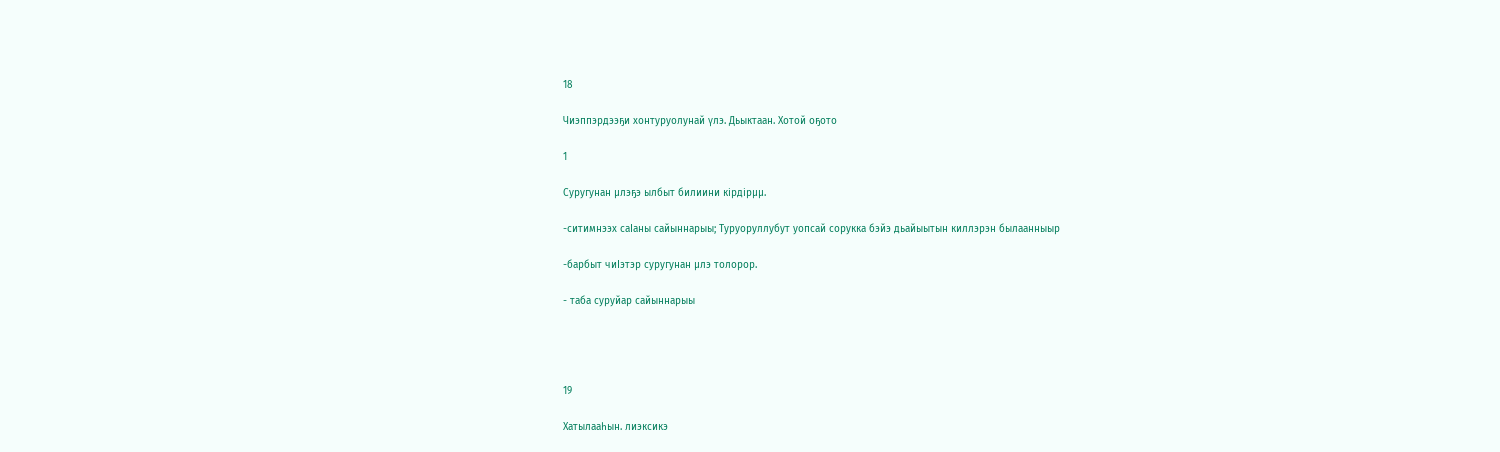18

Чиэппэрдээҕи хонтуруолунай үлэ. Дьыктаан. Хотой оҕото

1

Суругунан µлэҕэ ылбыт билиини кірдірµµ.

-ситимнээх саІаны сайыннарыы; Туруоруллубут уопсай сорукка бэйэ дьайыытын киллэрэн былаанныыр

-барбыт чиІэтэр суругунан µлэ толорор.

- таба суруйар сайыннарыы




19

Хатылааһын. лиэксикэ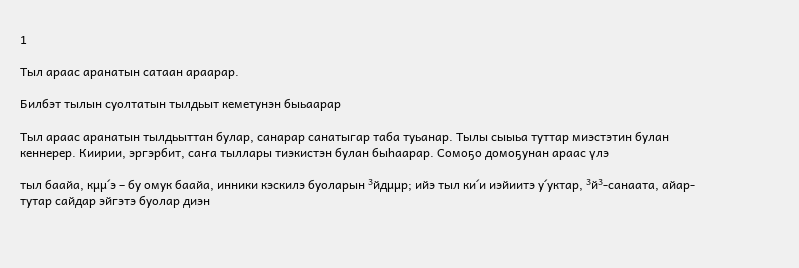1

Тыл араас аранатын сатаан араарар.

Билбэт тылын суолтатын тылдьыт кеметунэн быьаарар

Тыл араас аранатын тылдьыттан булар, санарар санатыгар таба туьанар. Тылы сыыьа туттар миэстэтин булан кеннерер. Киирии, эргэрбит, саҥа тыллары тиэкистэн булан быһаарар. Сомоҕо домоҕунан араас үлэ

тыл баайа, кµµ´э – бу омук баайа, инники кэскилэ буоларын ³йдµµр; ийэ тыл ки´и иэйиитэ у´уктар, ³й³-санаата, айар-тутар сайдар эйгэтэ буолар диэн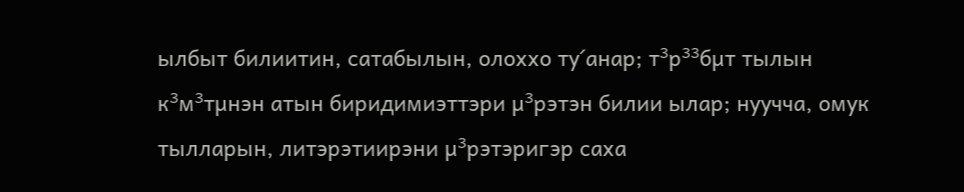ылбыт билиитин, сатабылын, олоххо ту´анар; т³р³³бµт тылын к³м³тµнэн атын биридимиэттэри µ³рэтэн билии ылар; нуучча, омук тылларын, литэрэтиирэни µ³рэтэригэр саха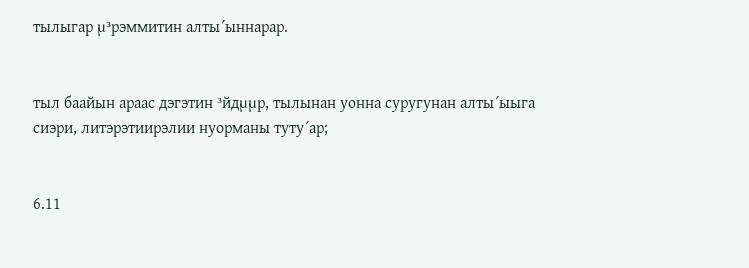тылыгар µ³рэммитин алты´ыннарар.


тыл баайын араас дэгэтин ³йдµµр, тылынан уонна суругунан алты´ыыга сиэри, литэрэтиирэлии нуорманы туту´ар;


6.11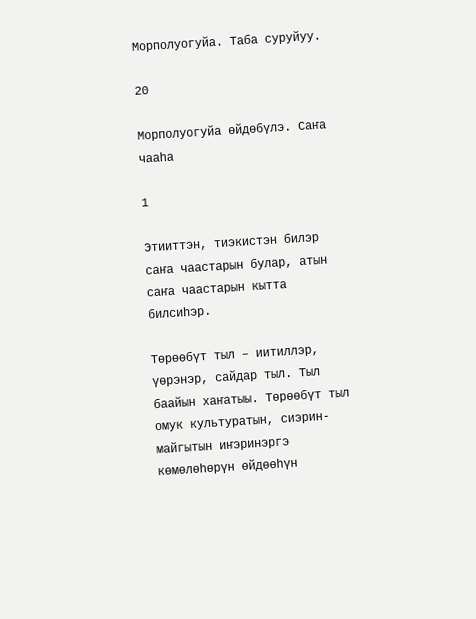Морполуогуйа. Таба суруйуу.

20

Морполуогуйа өйдөбүлэ. Саҥа чааһа

1

Этииттэн, тиэкистэн билэр саҥа чаастарын булар, атын саҥа чаастарын кытта билсиһэр.

Төрөөбүт тыл – иитиллэр, үөрэнэр, сайдар тыл. Тыл баайын хаҥатыы. Төрөөбүт тыл омук культуратын, сиэрин-майгытын иҥэринэргэ көмөлөһөрүн өйдөөһүн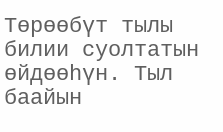Төрөөбүт тылы билии суолтатын өйдөөһүн. Тыл баайын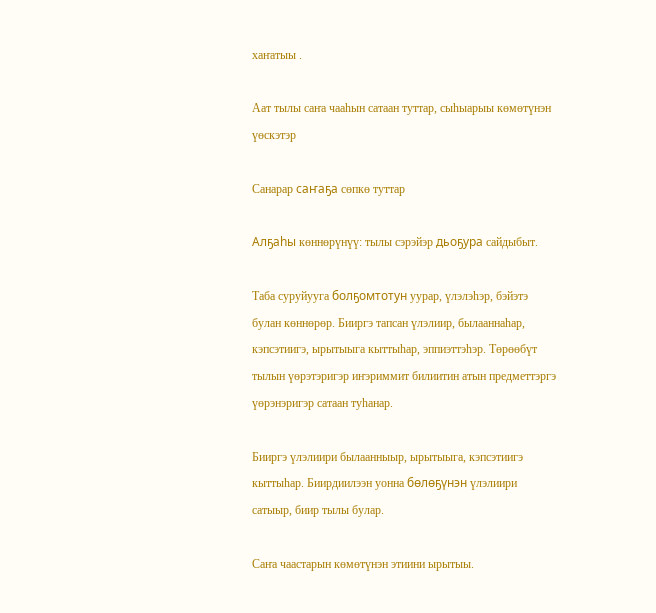хаҥатыы .

Аат тылы саҥа чааһын сатаан туттар, сыһыарыы көмөтүнэн үөскэтэр

Санарар саҥаҕа сөпкө туттар

Алҕаһы көннөрүнүү: тылы сэрэйэр дьоҕура сайдыбыт.

Таба суруйууга болҕомтотун уурар, үлэлэһэр, бэйэтэ булан көннөрөр. Бииргэ тапсан үлэлиир, былааннаһар, кэпсэтиигэ, ырытыыга кыттыһар, эппиэттэһэр. Төрөөбүт тылын үөрэтэригэр иҥэриммит билиитин атын предметтэргэ үөрэнэригэр сатаан туһанар.

Бииргэ үлэлиири былаанныыр, ырытыыга, кэпсэтиигэ кыттыһар. Биирдиилээн уонна бөлөҕүнэн үлэлиири сатыыр, биир тылы булар.

Саҥа чаастарын көмөтүнэн этиини ырытыы.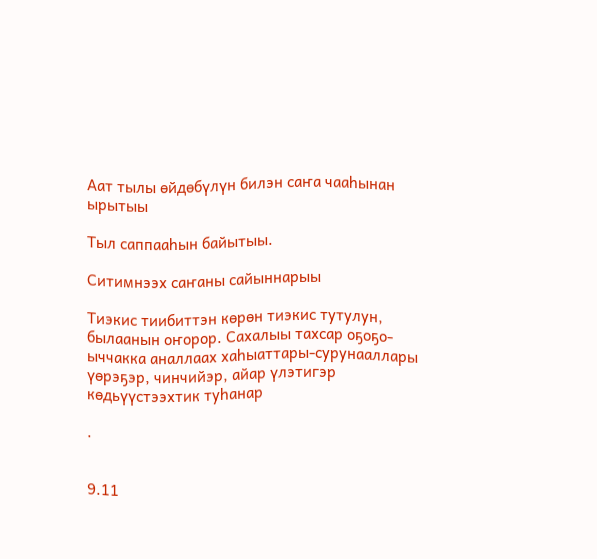Аат тылы өйдөбүлүн билэн саҥа чааһынан ырытыы

Тыл саппааһын байытыы.

Ситимнээх саҥаны сайыннарыы

Тиэкис тиибиттэн көрөн тиэкис тутулун, былаанын оҥорор. Сахалыы тахсар оҕоҕо-ыччакка аналлаах хаһыаттары-сурунааллары үөрэҕэр, чинчийэр, айар үлэтигэр көдьүүстээхтик туһанар

.


9.11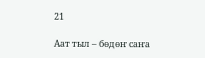21

Аат тыл – бөдөҥ саҥа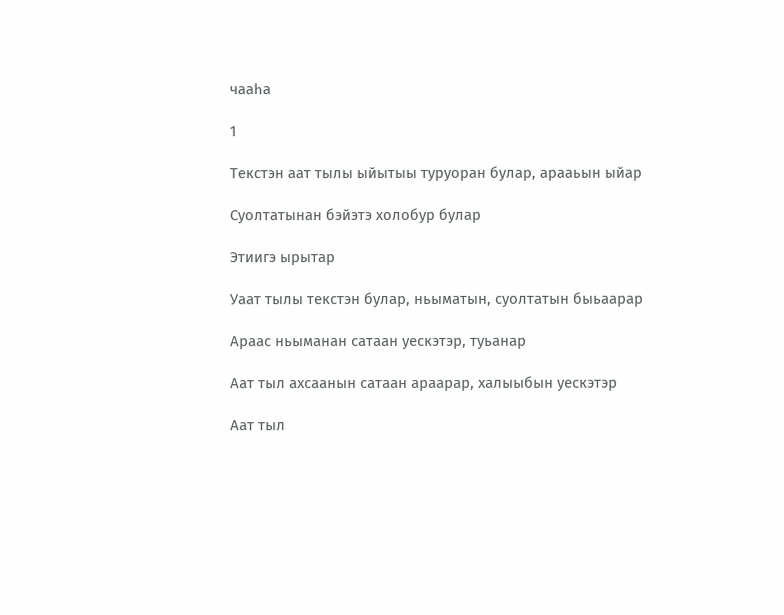чааһа

1

Текстэн аат тылы ыйытыы туруоран булар, арааьын ыйар

Суолтатынан бэйэтэ холобур булар

Этиигэ ырытар

Уаат тылы текстэн булар, ньыматын, суолтатын быьаарар

Араас ньыманан сатаан уескэтэр, туьанар

Аат тыл ахсаанын сатаан араарар, халыыбын уескэтэр

Аат тыл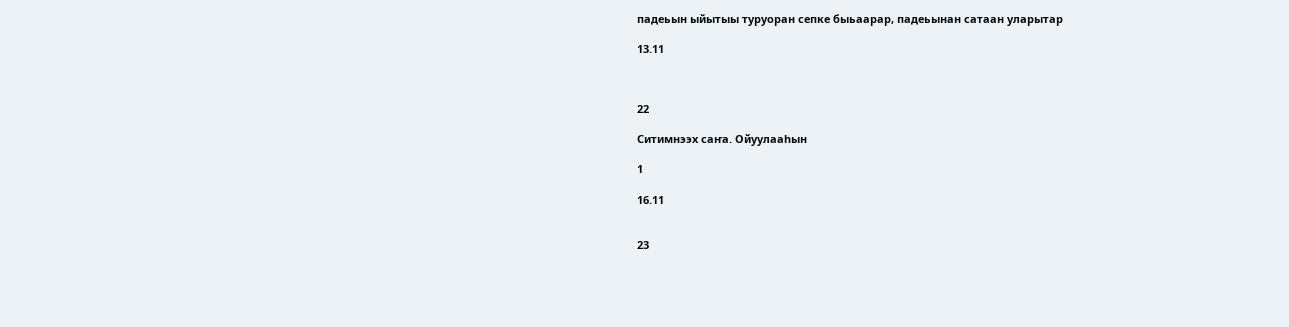падеьын ыйытыы туруоран сепке быьаарар, падеьынан сатаан уларытар

13.11



22

Ситимнээх саҥа. Ойуулааһын

1

16.11


23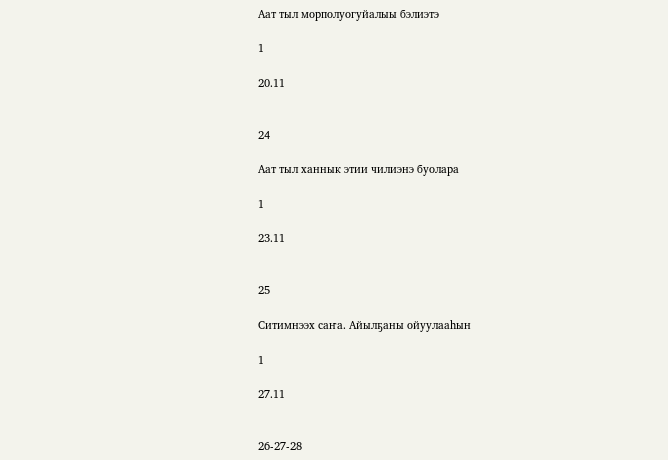Аат тыл морполуогуйалыы бэлиэтэ

1

20.11


24

Аат тыл ханнык этии чилиэнэ буолара

1

23.11


25

Ситимнээх саҥа. Айылҕаны ойуулааһын

1

27.11


26-27-28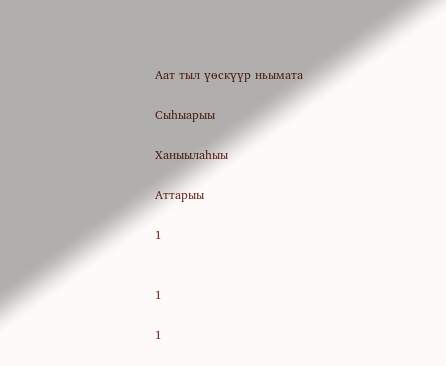Аат тыл үөскүүр ньымата

Сыһыарыы

Ханыылаһыы

Аттарыы

1


1

1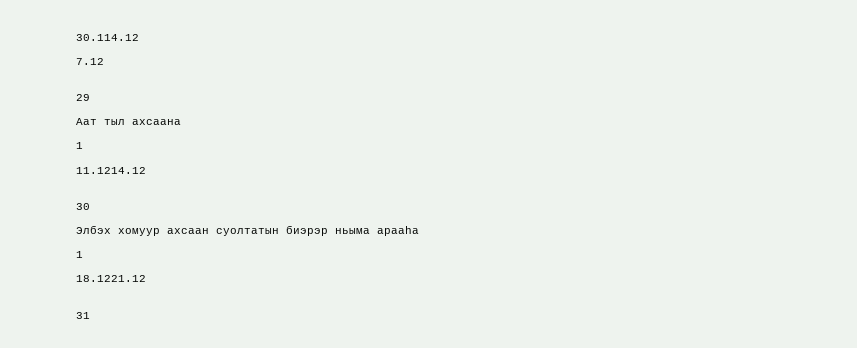30.114.12

7.12


29

Аат тыл ахсаана

1

11.1214.12


30

Элбэх хомуур ахсаан суолтатын биэрэр ньыма арааһа

1

18.1221.12


31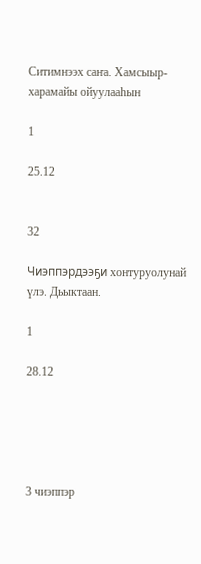Ситимнээх саҥа. Хамсыыр-харамайы ойуулааһын

1

25.12


32

Чиэппэрдээҕи хонтуруолунай үлэ. Дьыктаан.

1

28.12





3 чиэппэр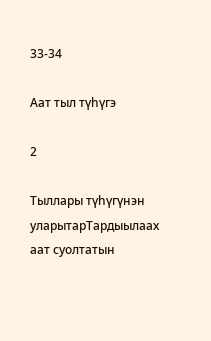33-34

Аат тыл түһүгэ

2

Тыллары түһүгүнэн уларытарТардыылаах аат суолтатын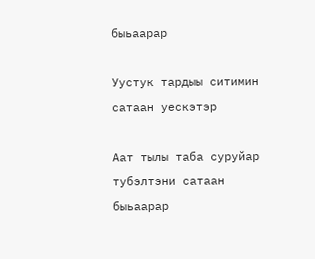быьаарар

Уустук тардыы ситимин сатаан уескэтэр

Аат тылы таба суруйар тубэлтэни сатаан быьаарар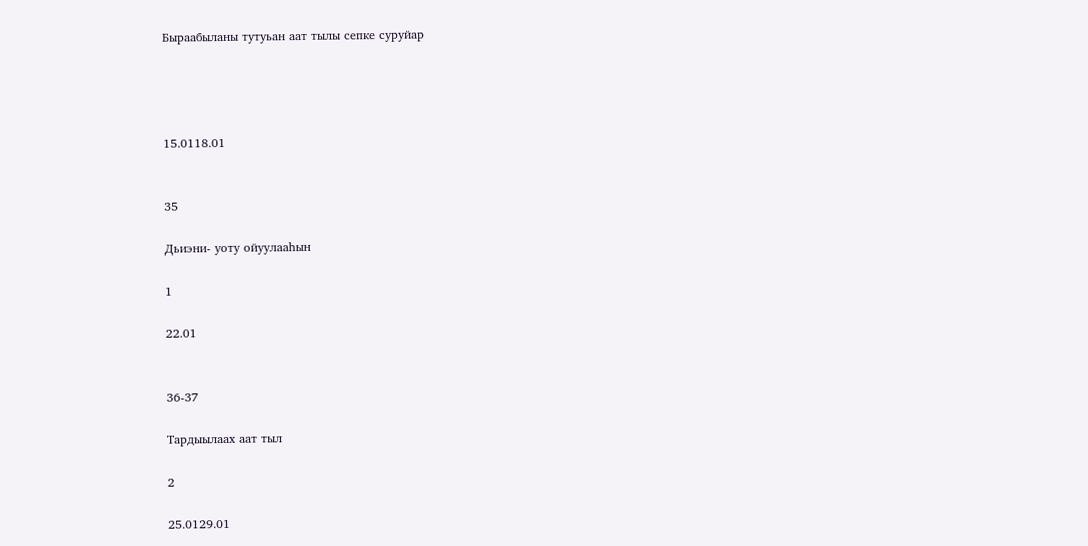Быраабыланы тутуьан аат тылы сепке суруйар




15.0118.01


35

Дьиэни- уоту ойуулааһын

1

22.01


36-37

Тардыылаах аат тыл

2

25.0129.01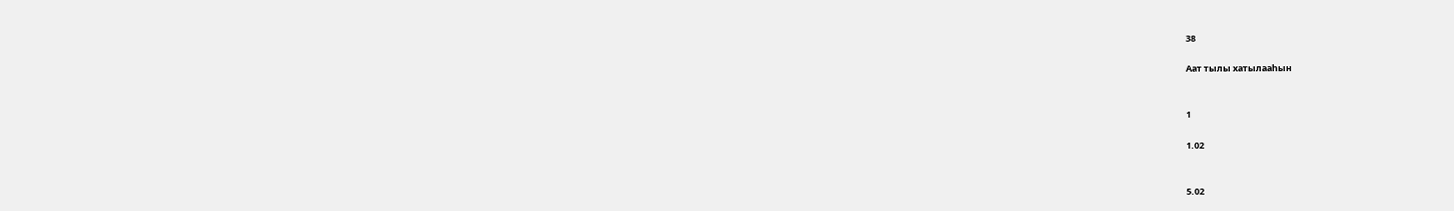38

Аат тылы хатылааһын


1

1.02


5.02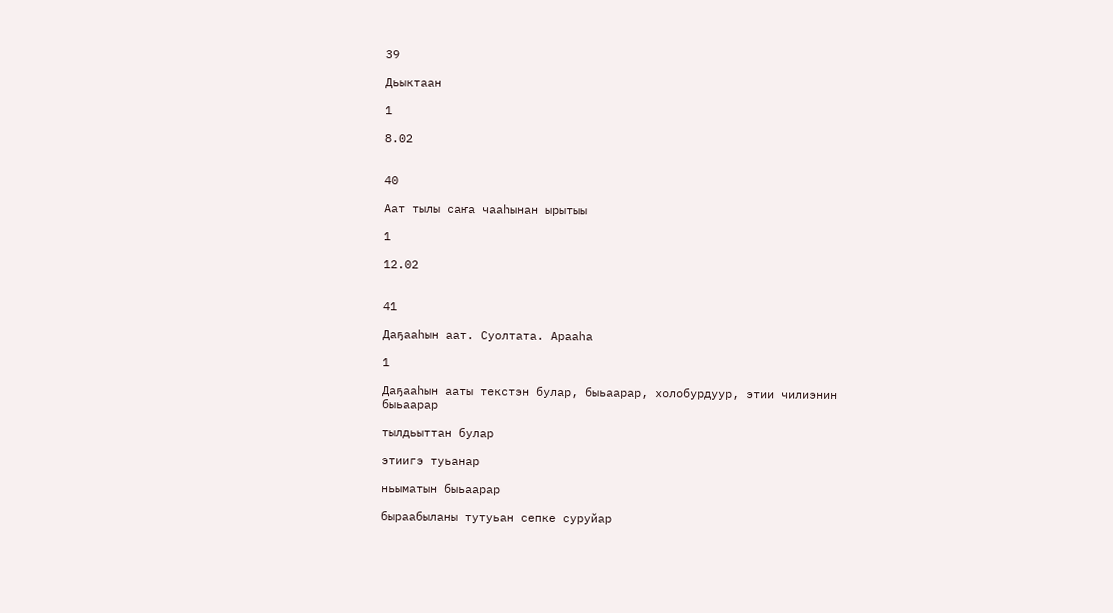39

Дьыктаан

1

8.02


40

Аат тылы саҥа чааһынан ырытыы

1

12.02


41

Даҕааһын аат. Суолтата. Арааһа

1

Даҕааһын ааты текстэн булар, быьаарар, холобурдуур, этии чилиэнин быьаарар

тылдьыттан булар

этиигэ туьанар

ньыматын быьаарар

быраабыланы тутуьан сепке суруйар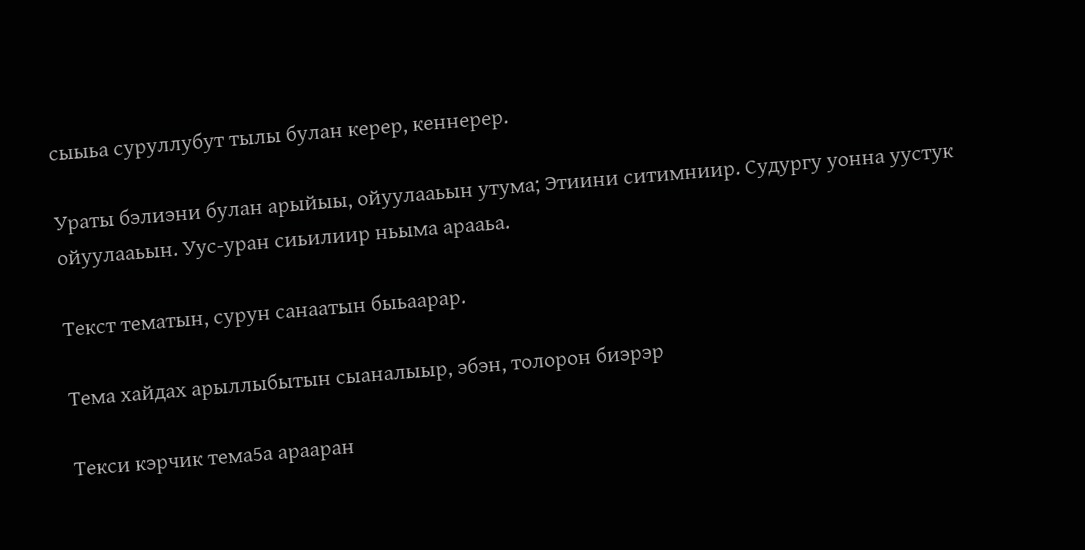сыыьа суруллубут тылы булан керер, кеннерер.

Ураты бэлиэни булан арыйыы, ойуулааьын утума; Этиини ситимниир. Судургу уонна уустук ойуулааьын. Уус-уран сиьилиир ньыма арааьа.

Текст тематын, сурун санаатын быьаарар.

Тема хайдах арыллыбытын сыаналыыр, эбэн, толорон биэрэр

Текси кэрчик тема5а арааран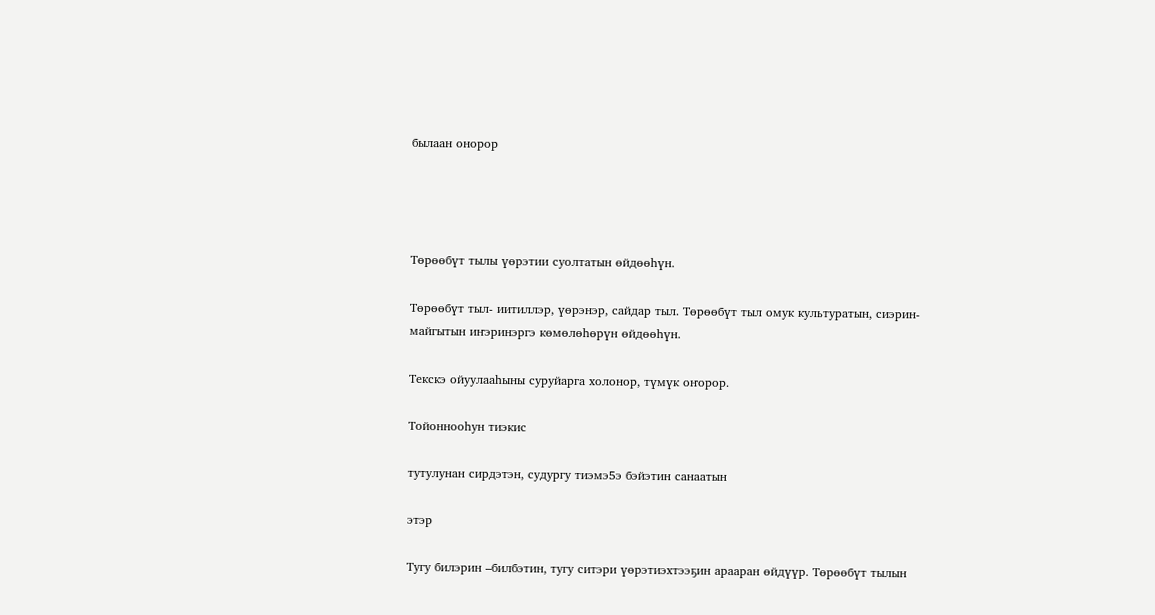былаан онорор




Төрөөбүт тылы үөрэтии суолтатын өйдөөһүн.

Төрөөбүт тыл- иитиллэр, үөрэнэр, сайдар тыл. Төрөөбүт тыл омук культуратын, сиэрин-майгытын иҥэринэргэ көмөлөһөрүн өйдөөһүн.

Текскэ ойуулааһыны суруйарга холонор, түмүк оҥорор.

Тойоннооһун тиэкис

тутулунан сирдэтэн, судургу тиэмэ5э бэйэтин санаатын

этэр

Тугу билэрин –билбэтин, тугу ситэри үөрэтиэхтээҕин арааран өйдүүр. Төрөөбүт тылын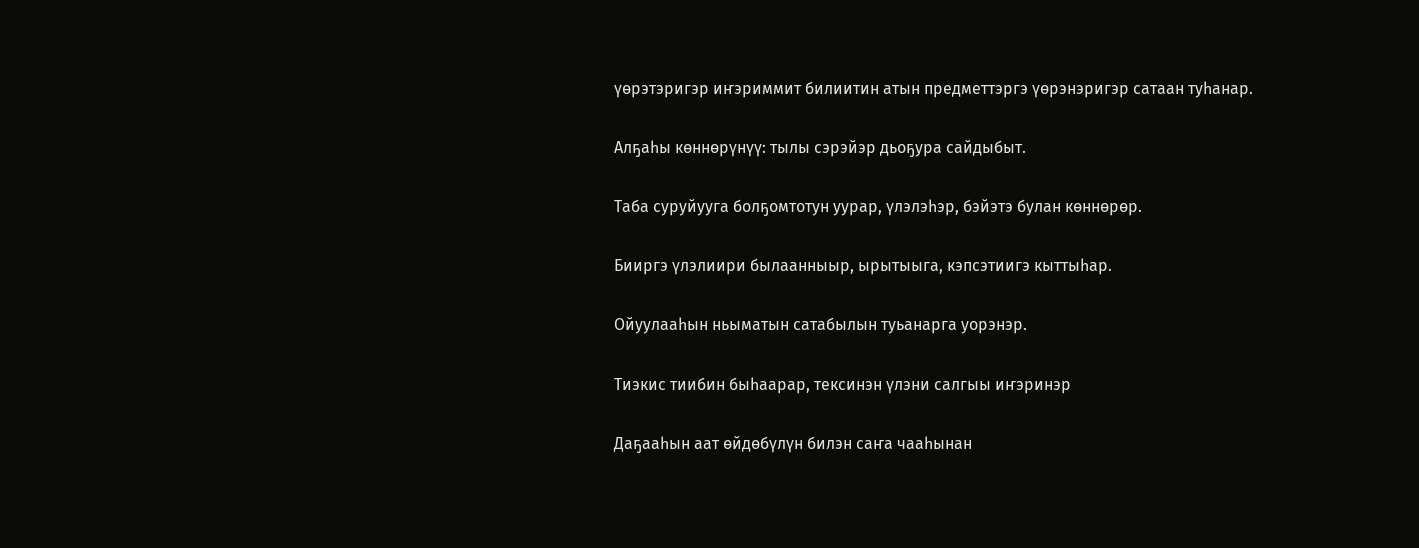үөрэтэригэр иҥэриммит билиитин атын предметтэргэ үөрэнэригэр сатаан туһанар.

Алҕаһы көннөрүнүү: тылы сэрэйэр дьоҕура сайдыбыт.

Таба суруйууга болҕомтотун уурар, үлэлэһэр, бэйэтэ булан көннөрөр.

Бииргэ үлэлиири былаанныыр, ырытыыга, кэпсэтиигэ кыттыһар.

Ойуулааһын ньыматын сатабылын туьанарга уорэнэр.

Тиэкис тиибин быһаарар, тексинэн үлэни салгыы иҥэринэр

Даҕааһын аат өйдөбүлүн билэн саҥа чааһынан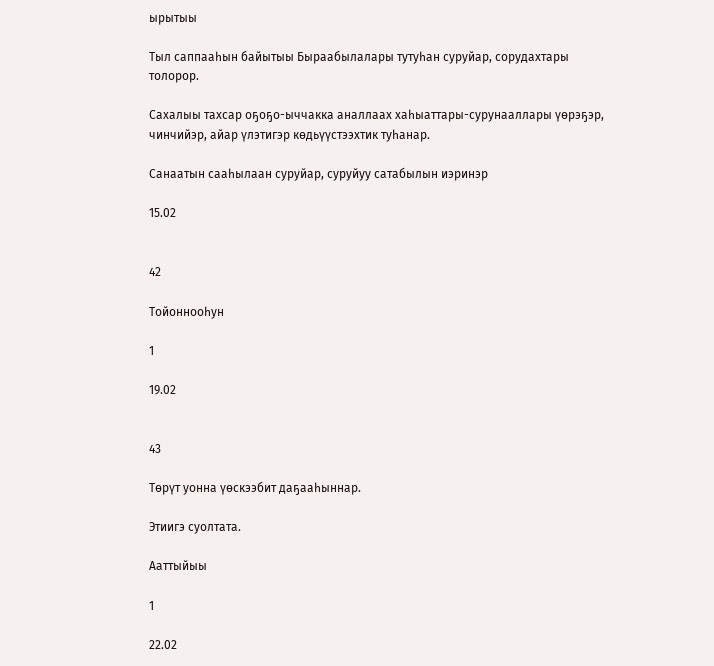ырытыы

Тыл саппааһын байытыы Быраабылалары тутуһан суруйар, сорудахтары толорор.

Сахалыы тахсар оҕоҕо-ыччакка аналлаах хаһыаттары-сурунааллары үөрэҕэр, чинчийэр, айар үлэтигэр көдьүүстээхтик туһанар.

Санаатын сааһылаан суруйар, суруйуу сатабылын иэринэр

15.02


42

Тойоннооһун

1

19.02


43

Төрүт уонна үөскээбит даҕааһыннар.

Этиигэ суолтата.

Ааттыйыы

1

22.02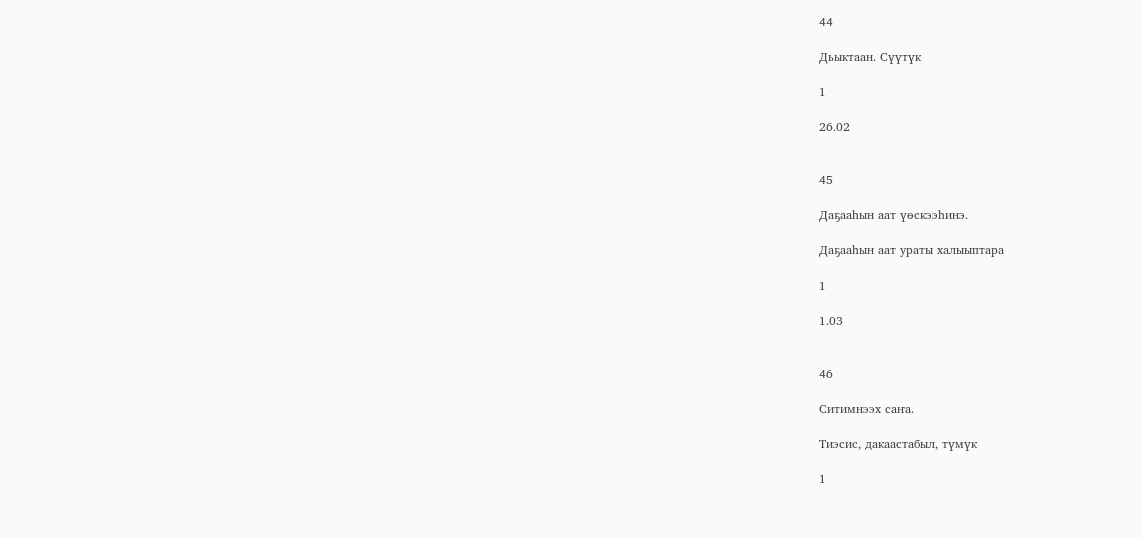44

Дьыктаан. Сүүтүк

1

26.02


45

Даҕааһын аат үөскээһинэ.

Даҕааһын аат ураты халыыптара

1

1.03


46

Ситимнээх саҥа.

Тиэсис, дакаастабыл, түмүк

1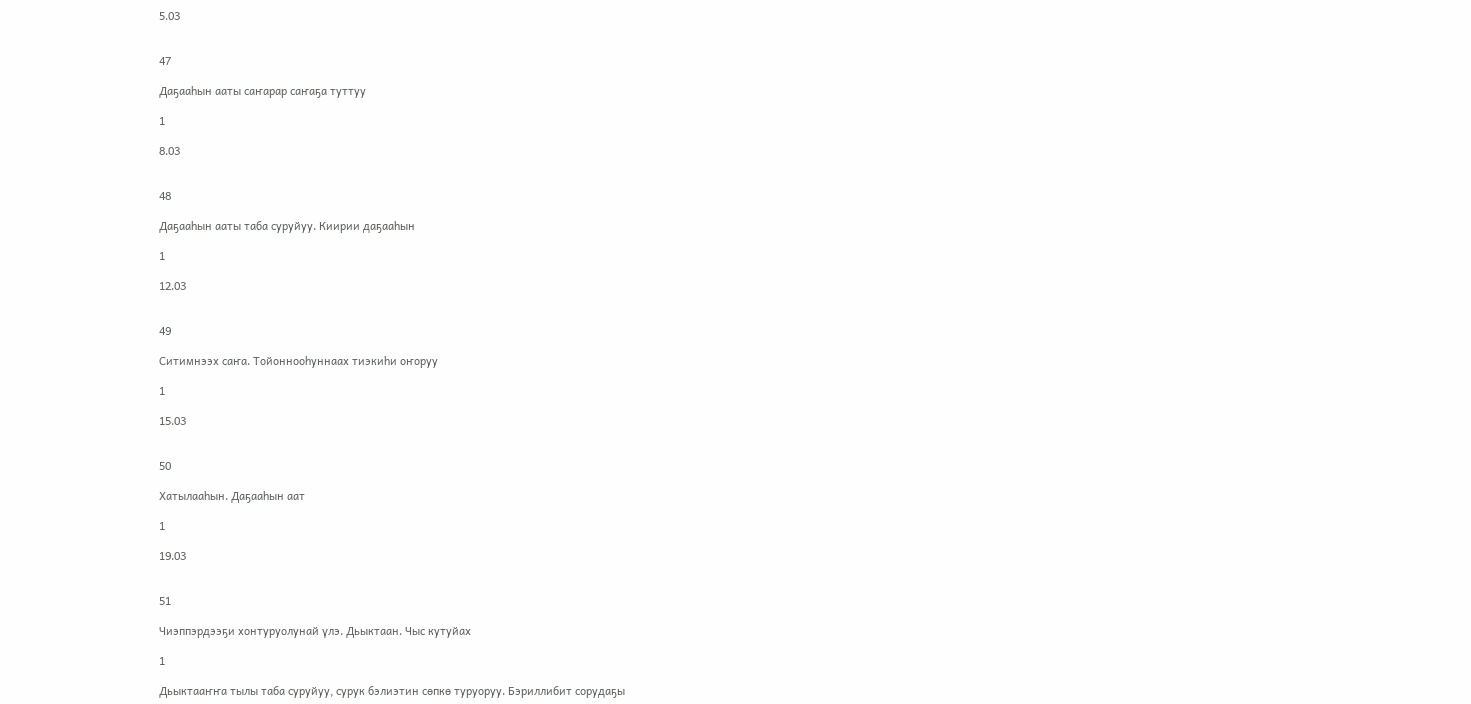5.03


47

Даҕааһын ааты саҥарар саҥаҕа туттуу

1

8.03


48

Даҕааһын ааты таба суруйуу. Киирии даҕааһын

1

12.03


49

Ситимнээх саҥа. Тойоннооһуннаах тиэкиһи оҥоруу

1

15.03


50

Хатылааһын. Даҕааһын аат

1

19.03


51

Чиэппэрдээҕи хонтуруолунай үлэ. Дьыктаан. Чыс кутуйах

1

Дьыктааҥҥа тылы таба суруйуу, сурук бэлиэтин сөпкө туруоруу. Бэриллибит сорудаҕы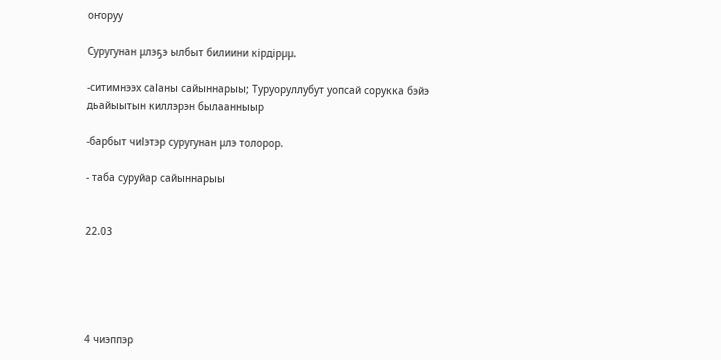оҥоруу

Суругунан µлэҕэ ылбыт билиини кірдірµµ.

-ситимнээх саІаны сайыннарыы; Туруоруллубут уопсай сорукка бэйэ дьайыытын киллэрэн былаанныыр

-барбыт чиІэтэр суругунан µлэ толорор.

- таба суруйар сайыннарыы


22.03





4 чиэппэр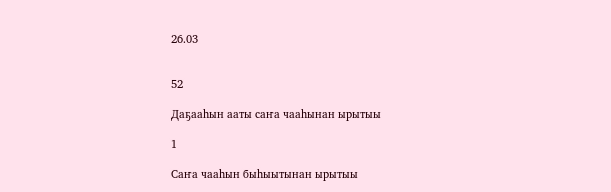26.03


52

Даҕааһын ааты саҥа чааһынан ырытыы

1

Саҥа чааһын быһыытынан ырытыы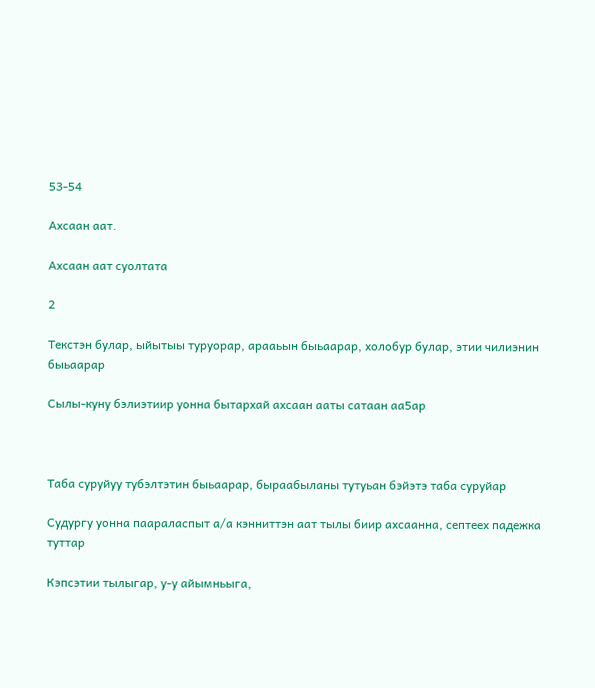53-54

Ахсаан аат.

Ахсаан аат суолтата

2

Текстэн булар, ыйытыы туруорар, арааьын быьаарар, холобур булар, этии чилиэнин быьаарар

Сылы-куну бэлиэтиир уонна бытархай ахсаан ааты сатаан аа5ар



Таба суруйуу тубэлтэтин быьаарар, быраабыланы тутуьан бэйэтэ таба суруйар

Судургу уонна паараласпыт а/а кэнниттэн аат тылы биир ахсаанна, септеех падежка туттар

Кэпсэтии тылыгар, у-у айымньыга,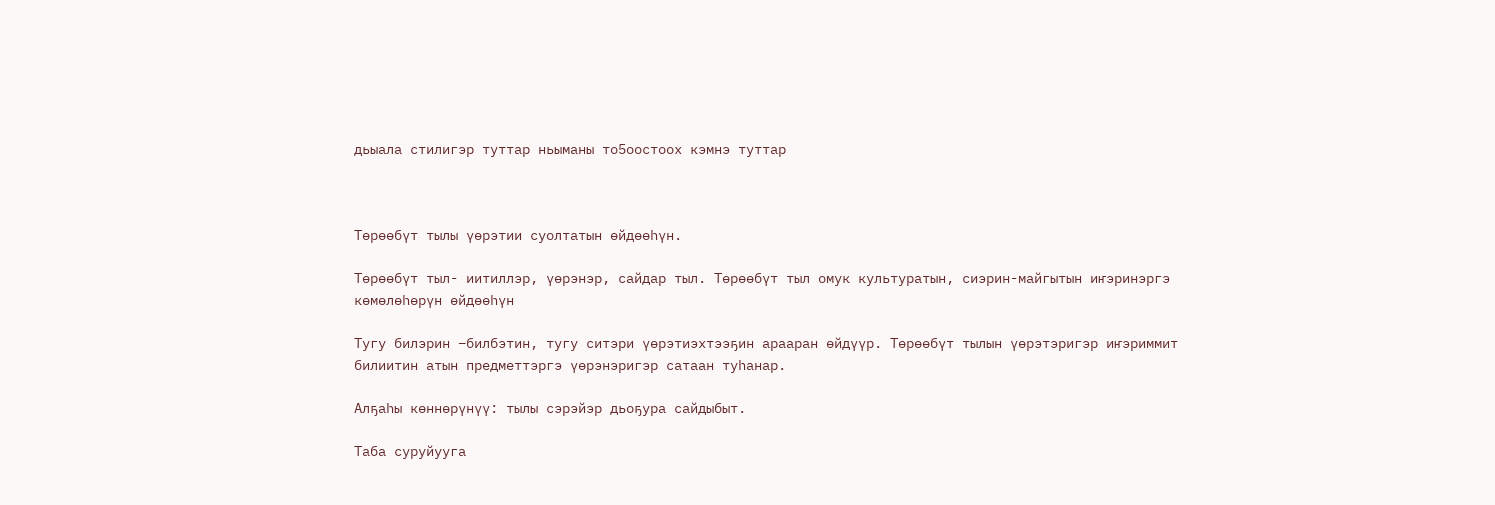дьыала стилигэр туттар ньыманы то5оостоох кэмнэ туттар



Төрөөбүт тылы үөрэтии суолтатын өйдөөһүн.

Төрөөбүт тыл- иитиллэр, үөрэнэр, сайдар тыл. Төрөөбүт тыл омук культуратын, сиэрин-майгытын иҥэринэргэ көмөлөһөрүн өйдөөһүн

Тугу билэрин –билбэтин, тугу ситэри үөрэтиэхтээҕин арааран өйдүүр. Төрөөбүт тылын үөрэтэригэр иҥэриммит билиитин атын предметтэргэ үөрэнэригэр сатаан туһанар.

Алҕаһы көннөрүнүү: тылы сэрэйэр дьоҕура сайдыбыт.

Таба суруйууга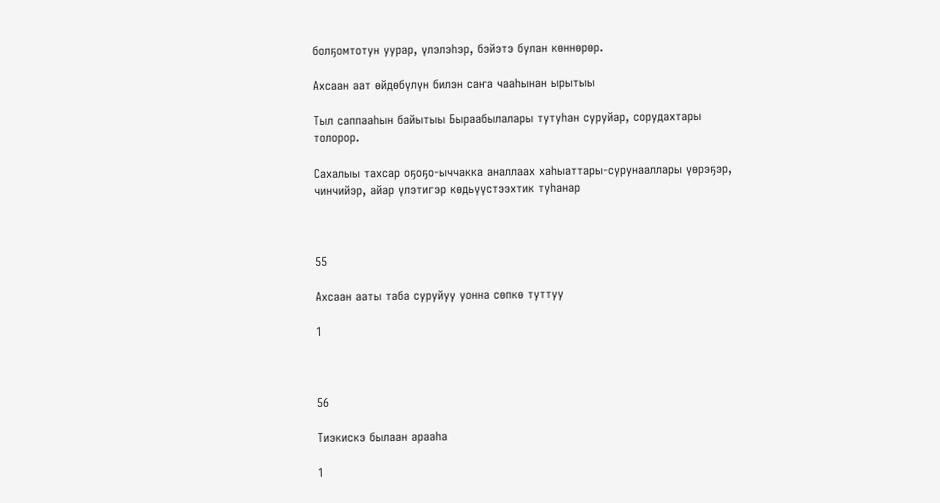болҕомтотун уурар, үлэлэһэр, бэйэтэ булан көннөрөр.

Ахсаан аат өйдөбүлүн билэн саҥа чааһынан ырытыы

Тыл саппааһын байытыы Быраабылалары тутуһан суруйар, сорудахтары толорор.

Сахалыы тахсар оҕоҕо-ыччакка аналлаах хаһыаттары-сурунааллары үөрэҕэр, чинчийэр, айар үлэтигэр көдьүүстээхтик туһанар



55

Ахсаан ааты таба суруйуу уонна сөпкө туттуу

1



56

Тиэкискэ былаан арааһа

1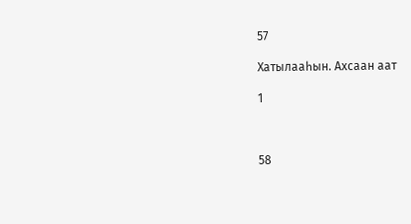57

Хатылааһын. Ахсаан аат

1



58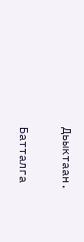Дьыктаан.

Батталга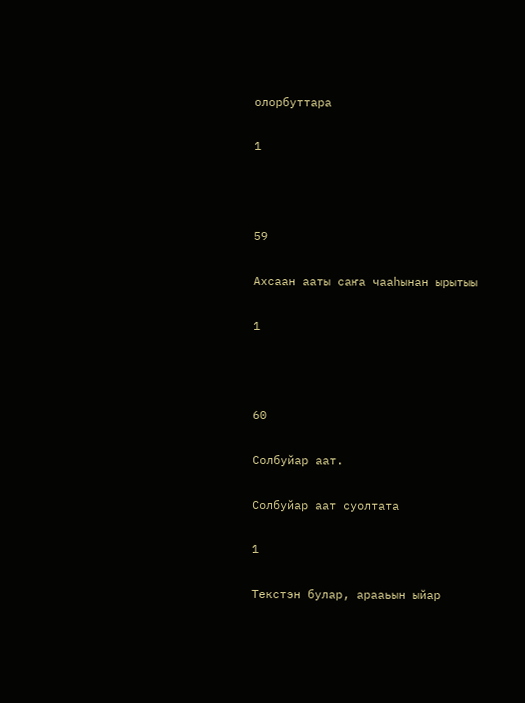олорбуттара

1



59

Ахсаан ааты саҥа чааһынан ырытыы

1



60

Солбуйар аат.

Солбуйар аат суолтата

1

Текстэн булар, арааьын ыйар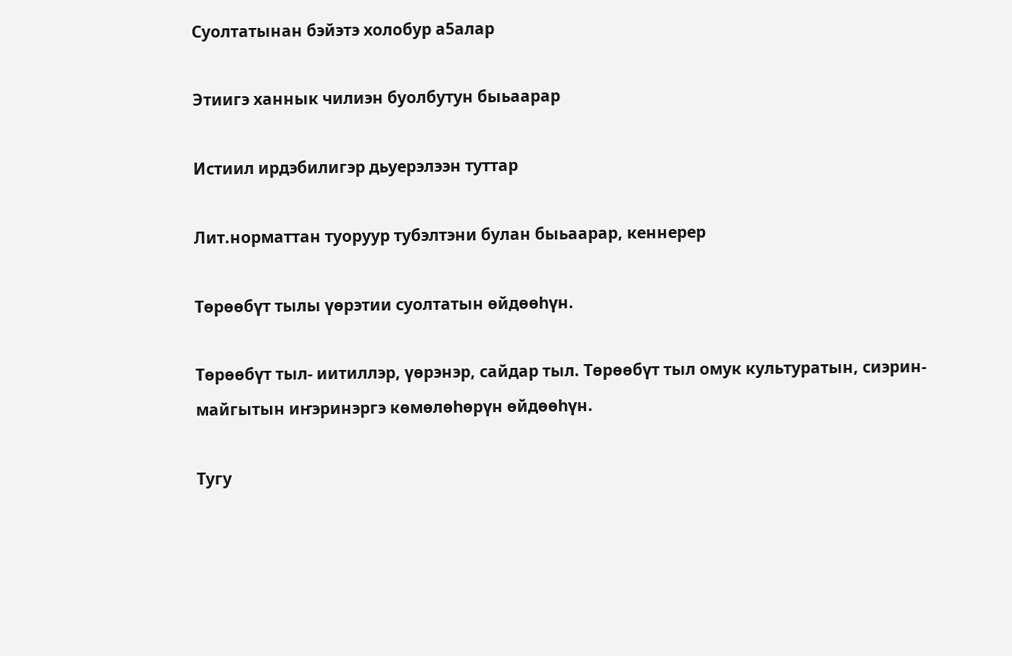Суолтатынан бэйэтэ холобур а5алар

Этиигэ ханнык чилиэн буолбутун быьаарар

Истиил ирдэбилигэр дьуерэлээн туттар

Лит.норматтан туоруур тубэлтэни булан быьаарар, кеннерер

Төрөөбүт тылы үөрэтии суолтатын өйдөөһүн.

Төрөөбүт тыл- иитиллэр, үөрэнэр, сайдар тыл. Төрөөбүт тыл омук культуратын, сиэрин-майгытын иҥэринэргэ көмөлөһөрүн өйдөөһүн.

Тугу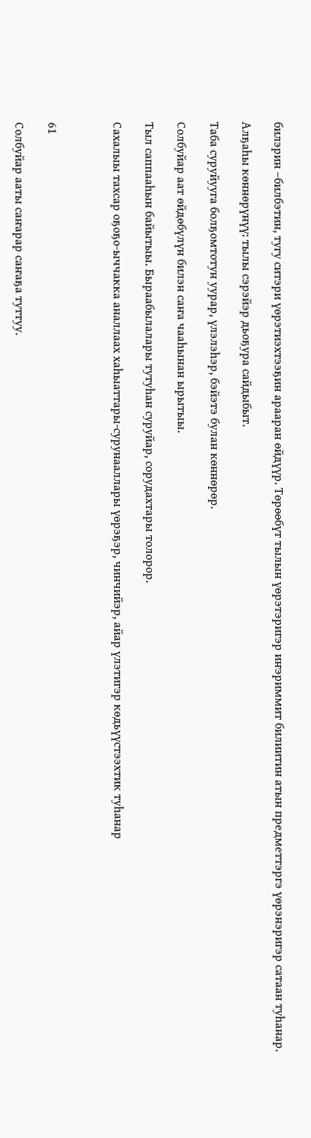билэрин –билбэтин, тугу ситэри үөрэтиэхтээҕин арааран өйдүүр. Төрөөбүт тылын үөрэтэригэр иҥэриммит билиитин атын предметтэргэ үөрэнэригэр сатаан туһанар.

Алҕаһы көннөрүнүү: тылы сэрэйэр дьоҕура сайдыбыт.

Таба суруйууга болҕомтотун уурар, үлэлэһэр, бэйэтэ булан көннөрөр.

Солбуйар аат өйдөбүлүн билэн саҥа чааһынан ырытыы.

Тыл саппааһын байытыы. Быраабылалары тутуһан суруйар, сорудахтары толорор.

Сахалыы тахсар оҕоҕо-ыччакка аналлаах хаһыаттары-сурунааллары үөрэҕэр, чинчийэр, айар үлэтигэр көдьүүстээхтик туһанар



61

Солбуйар ааты саҥарар саҥаҕа туттуу.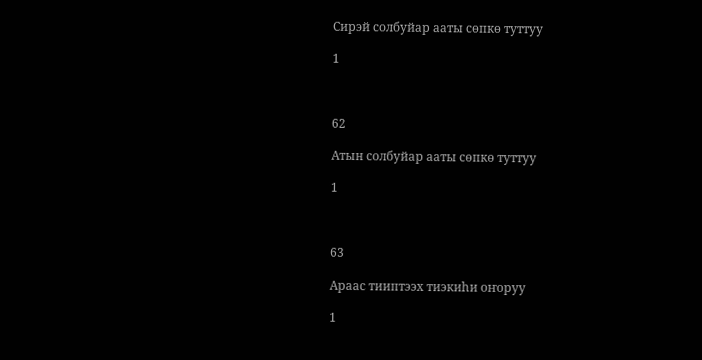Сирэй солбуйар ааты сөпкө туттуу

1



62

Атын солбуйар ааты сөпкө туттуу

1



63

Араас тииптээх тиэкиһи оҥоруу

1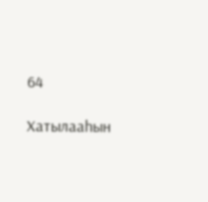64

Хатылааһын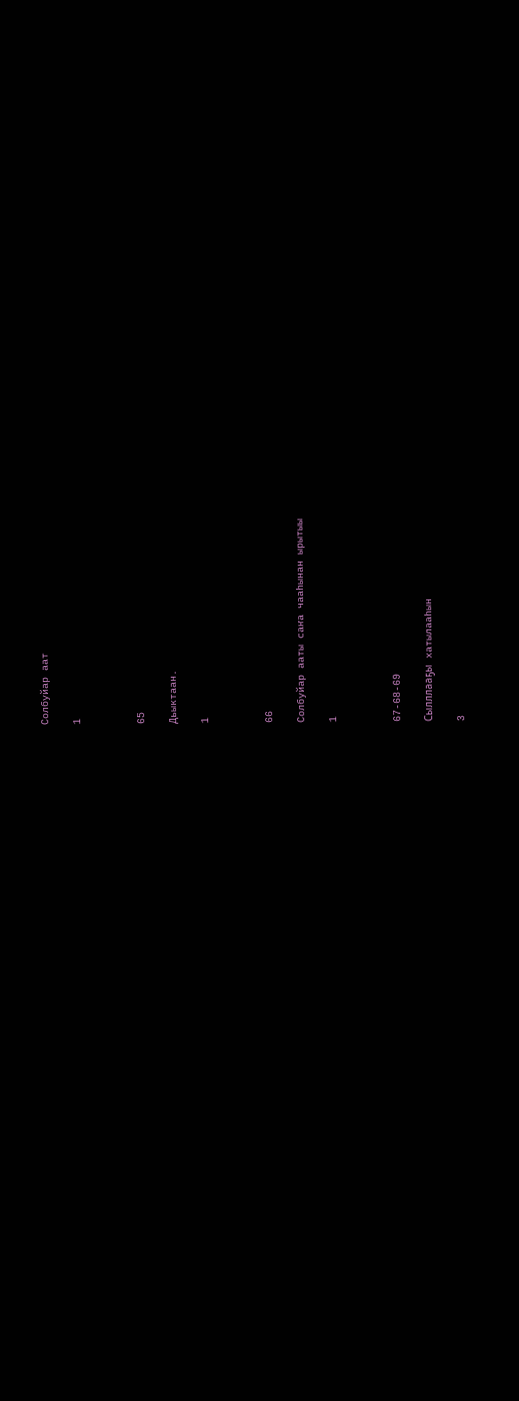Солбуйар аат

1



65

Дьыктаан.

1



66

Солбуйар ааты саҥа чааһынан ырытыы

1



67-68-69

Сылллааҕы хатылааһын

3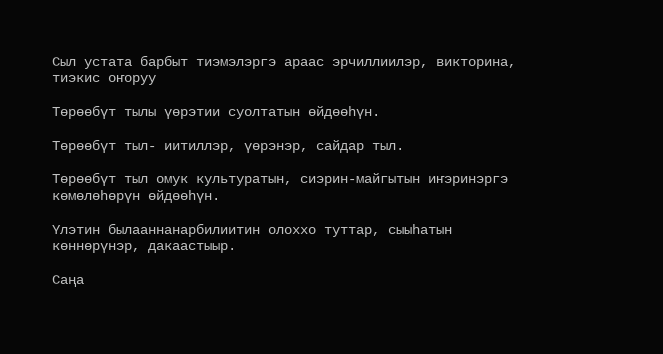Сыл устата барбыт тиэмэлэргэ араас эрчиллиилэр, викторина, тиэкис оҥоруу

Төрөөбүт тылы үөрэтии суолтатын өйдөөһүн.

Төрөөбүт тыл- иитиллэр, үөрэнэр, сайдар тыл.

Төрөөбүт тыл омук культуратын, сиэрин-майгытын иҥэринэргэ көмөлөһөрүн өйдөөһүн.

Үлэтин былааннанарбилиитин олоххо туттар, сыыһатын көннөрүнэр, дакаастыыр.

Саңа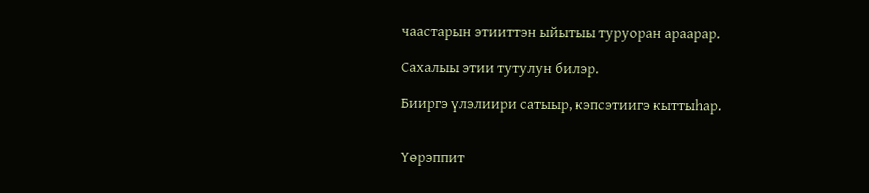чаастарын этииттэн ыйытыы туруоран араарар.

Сахалыы этии тутулун билэр.

Бииргэ үлэлиири сатыыр, кэпсэтиигэ кыттыһар.


Үөрэппит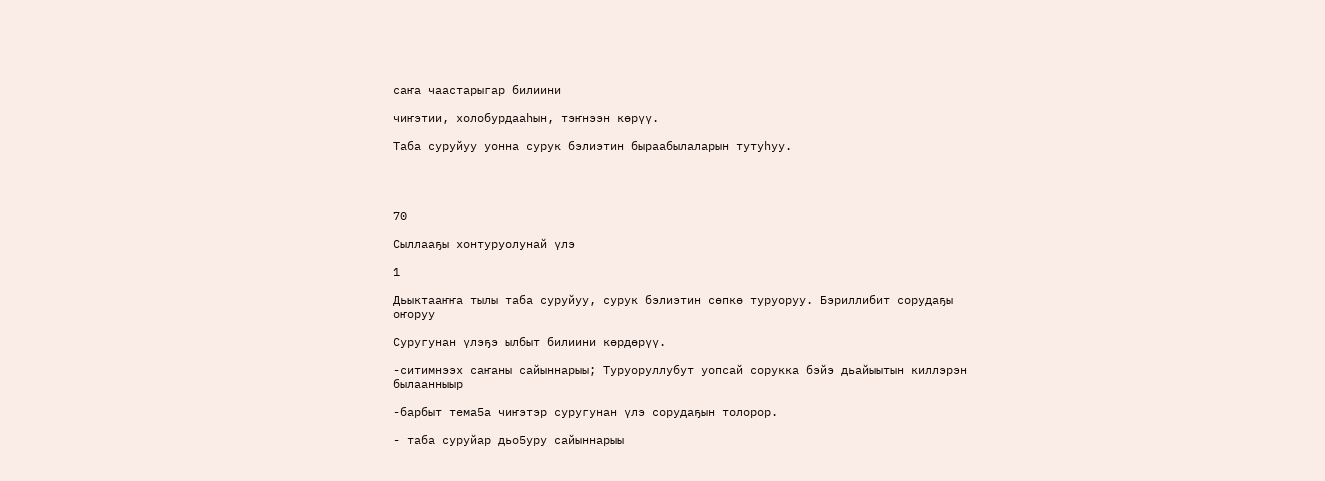саҥа чаастарыгар билиини

чиҥэтии, холобурдааһын, тэҥнээн көрүү.

Таба суруйуу уонна сурук бэлиэтин быраабылаларын тутуһуу.




70

Сыллааҕы хонтуруолунай үлэ

1

Дьыктааҥҥа тылы таба суруйуу, сурук бэлиэтин сөпкө туруоруу. Бэриллибит сорудаҕы оҥоруу

Суругунан үлэҕэ ылбыт билиини көрдөрүү.

-ситимнээх саҥаны сайыннарыы; Туруоруллубут уопсай сорукка бэйэ дьайыытын киллэрэн былаанныыр

-барбыт тема5а чиҥэтэр суругунан үлэ сорудаҕын толорор.

- таба суруйар дьо5уру сайыннарыы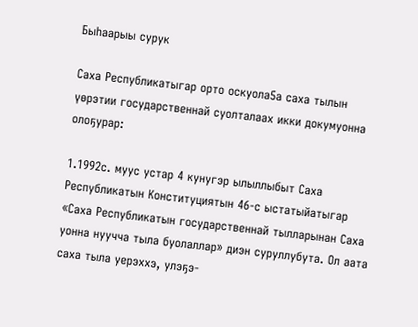Быһаарыы сурук

Саха Республикатыгар орто оскуола5а саха тылын үөрэтии государственнай суолталаах икки докумуонна олоҕурар:

1.1992с. муус устар 4 кунугэр ылыллыбыт Саха Республикатын Конституциятын 46-с ыстатыйатыгар «Саха Республикатын государственнай тылларынан Саха уонна нуучча тыла буолаллар» диэн суруллубута. Ол аата саха тыла уерэххэ, улэҕэ-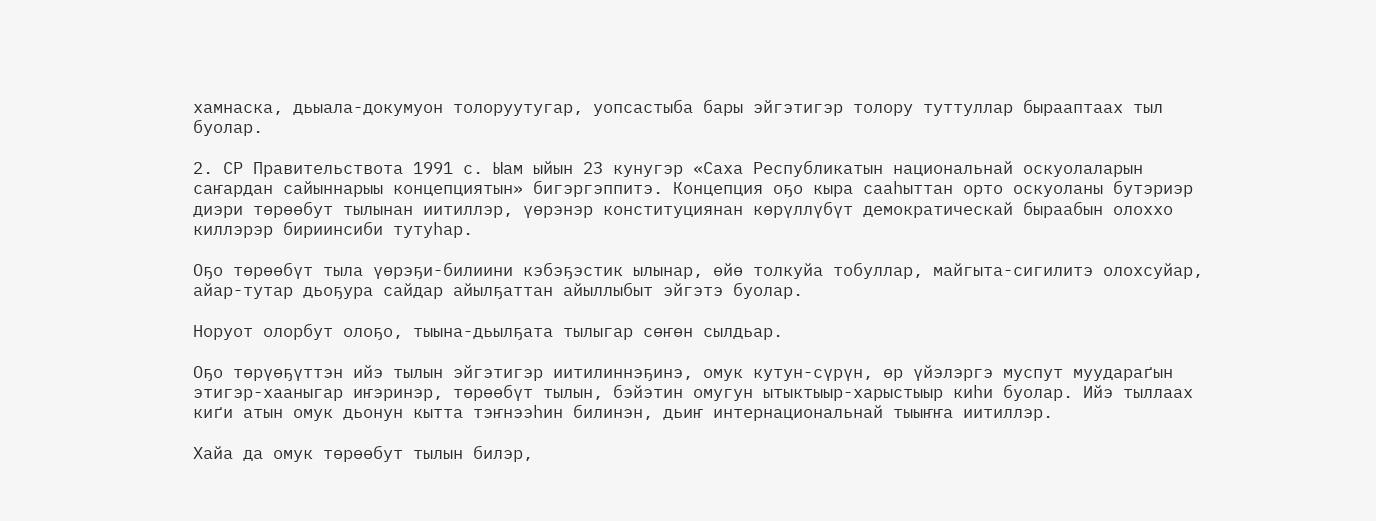хамнаска, дьыала-докумуон толоруутугар, уопсастыба бары эйгэтигэр толору туттуллар бырааптаах тыл буолар.

2. СР Правительствота 1991 с. Ыам ыйын 23 кунугэр «Саха Республикатын национальнай оскуолаларын саҥардан сайыннарыы концепциятын» бигэргэппитэ. Концепция оҕо кыра сааһыттан орто оскуоланы бутэриэр диэри төрөөбут тылынан иитиллэр, үөрэнэр конституциянан көрүллүбүт демократическай быраабын олоххо киллэрэр бириинсиби тутуһар.

Оҕо төрөөбүт тыла үөрэҕи-билиини кэбэҕэстик ылынар, өйө толкуйа тобуллар, майгыта-сигилитэ олохсуйар, айар-тутар дьоҕура сайдар айылҕаттан айыллыбыт эйгэтэ буолар.

Норуот олорбут олоҕо, тыына-дьылҕата тылыгар сөҥөн сылдьар.

Оҕо төрүөҕүттэн ийэ тылын эйгэтигэр иитилиннэҕинэ, омук кутун-сүрүн, өр үйэлэргэ муспут муудараґын этигэр-хааныгар иҥэринэр, төрөөбүт тылын, бэйэтин омугун ытыктыыр-харыстыыр киһи буолар. Ийэ тыллаах киґи атын омук дьонун кытта тэҥнээһин билинэн, дьиҥ интернациональнай тыыҥҥа иитиллэр.

Хайа да омук төрөөбут тылын билэр,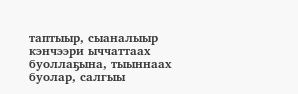таптыыр, сыаналыыр кэнчээри ыччаттаах буоллаҕына, тыыннаах буолар, салгыы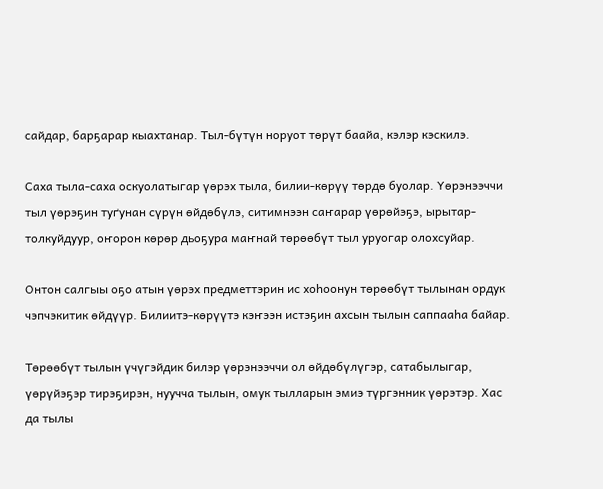сайдар, барҕарар кыахтанар. Тыл-бүтүн норуот төрүт баайа, кэлэр кэскилэ.

Саха тыла-саха оскуолатыгар үөрэх тыла, билии-көрүү төрдө буолар. Yөрэнээччи тыл үөрэҕин туґунан сүрүн өйдөбүлэ, ситимнээн саҥарар үөрөйэҕэ, ырытар-толкуйдуур, оҥорон көрөр дьоҕура маҥнай төрөөбүт тыл уруогар олохсуйар.

Онтон салгыы оҕо атын үөрэх предметтэрин ис хоһоонун төрөөбүт тылынан ордук чэпчэкитик өйдүүр. Билиитэ-көрүүтэ кэҥээн истэҕин ахсын тылын саппааһа байар.

Төрөөбүт тылын үчүгэйдик билэр үөрэнээччи ол өйдөбүлүгэр, сатабылыгар, үөрүйэҕэр тирэҕирэн, нуучча тылын, омук тылларын эмиэ түргэнник үөрэтэр. Хас да тылы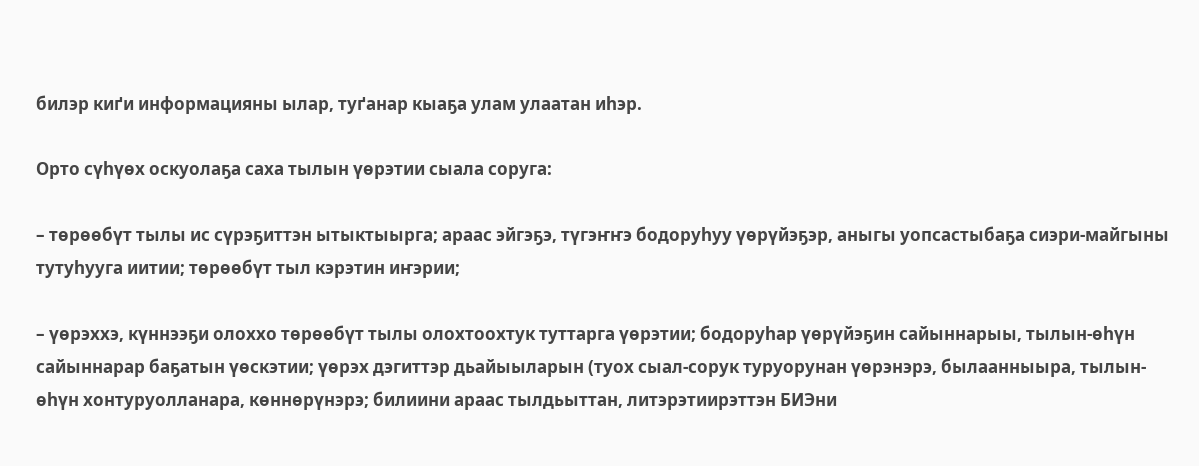билэр киґи информацияны ылар, туґанар кыаҕа улам улаатан иһэр.

Орто сүһүөх оскуолаҕа саха тылын үөрэтии сыала соруга:

– төрөөбүт тылы ис сүрэҕиттэн ытыктыырга; араас эйгэҕэ, түгэҥҥэ бодоруһуу үөрүйэҕэр, аныгы уопсастыбаҕа сиэри-майгыны тутуһууга иитии; төрөөбүт тыл кэрэтин иҥэрии;

– үөрэххэ, күннээҕи олоххо төрөөбүт тылы олохтоохтук туттарга үөрэтии; бодоруһар үөрүйэҕин сайыннарыы, тылын-өһүн сайыннарар баҕатын үөскэтии; үөрэх дэгиттэр дьайыыларын (туох сыал-сорук туруорунан үөрэнэрэ, былаанныыра, тылын- өһүн хонтуруолланара, көннөрүнэрэ; билиини араас тылдьыттан, литэрэтиирэттэн БИЭни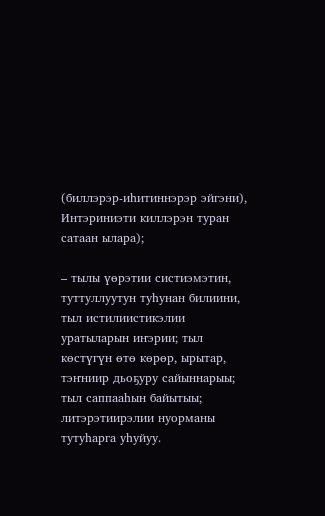(биллэрэр-иһитиннэрэр эйгэни), Интэриниэти киллэрэн туран сатаан ылара);

– тылы үөрэтии систиэмэтин, туттуллуутун туһунан билиини, тыл истилиистикэлии уратыларын иҥэрии; тыл көстүгүн өтө көрөр, ырытар, тэҥниир дьоҕуру сайыннарыы; тыл саппааһын байытыы; литэрэтиирэлии нуорманы тутуһарга уһуйуу.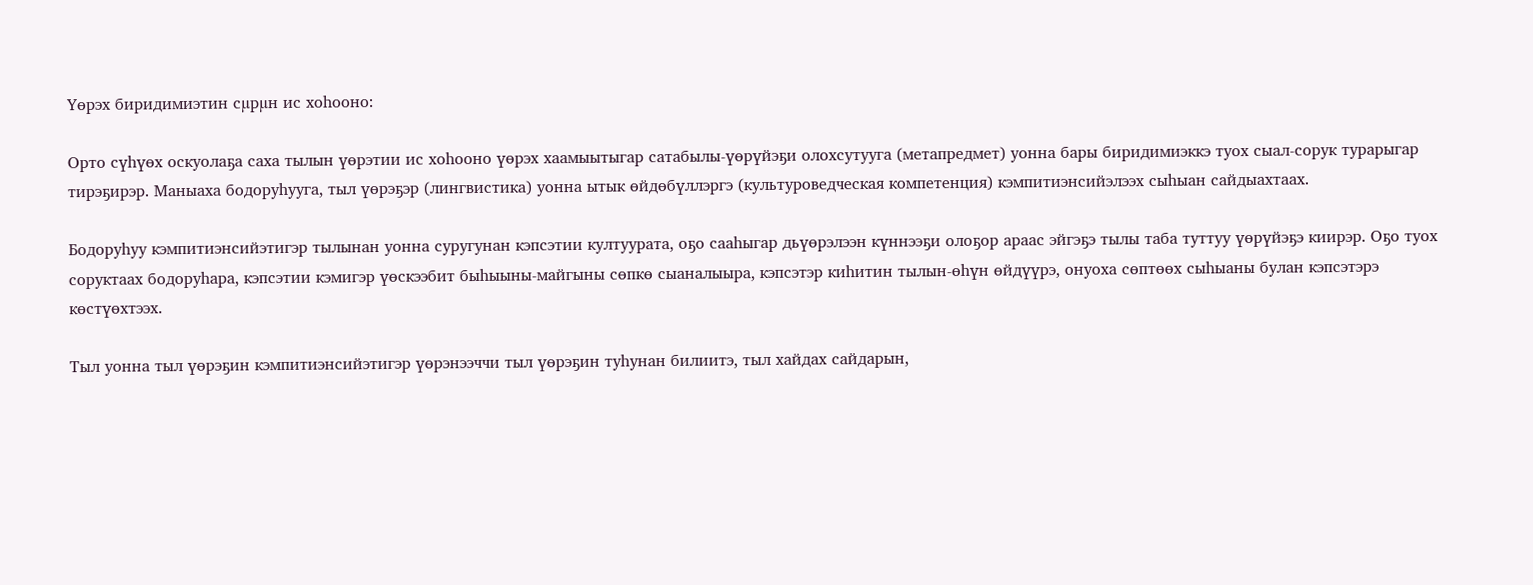Үөрэх биридимиэтин сµрµн ис хоһооно:

Орто сүһүөх оскуолаҕа саха тылын үөрэтии ис хоһооно үөрэх хаамыытыгар сатабылы-үөрүйэҕи олохсутууга (метапредмет) уонна бары биридимиэккэ туох сыал-сорук турарыгар тирэҕирэр. Маныаха бодоруһууга, тыл үөрэҕэр (лингвистика) уонна ытык өйдөбүллэргэ (культуроведческая компетенция) кэмпитиэнсийэлээх сыһыан сайдыахтаах.

Бодоруһуу кэмпитиэнсийэтигэр тылынан уонна суругунан кэпсэтии култуурата, оҕо сааһыгар дьүөрэлээн күннээҕи олоҕор араас эйгэҕэ тылы таба туттуу үөрүйэҕэ киирэр. Оҕо туох соруктаах бодоруһара, кэпсэтии кэмигэр үөскээбит быһыыны-майгыны сөпкө сыаналыыра, кэпсэтэр киһитин тылын-өһүн өйдүүрэ, онуоха сөптөөх сыһыаны булан кэпсэтэрэ көстүөхтээх.

Тыл уонна тыл үөрэҕин кэмпитиэнсийэтигэр үөрэнээччи тыл үөрэҕин туһунан билиитэ, тыл хайдах сайдарын,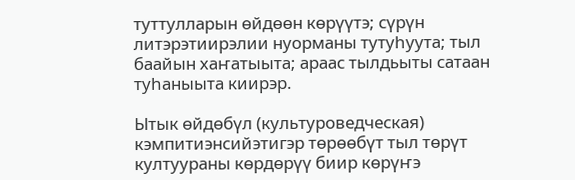туттулларын өйдөөн көрүүтэ; сүрүн литэрэтиирэлии нуорманы тутуһуута; тыл баайын хаҥатыыта; араас тылдьыты сатаан туһаныыта киирэр.

Ытык өйдөбүл (культуроведческая) кэмпитиэнсийэтигэр төрөөбүт тыл төрүт култуураны көрдөрүү биир көрүҥэ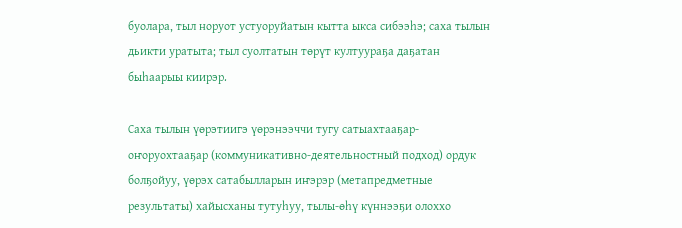буолара, тыл норуот устуоруйатын кытта ыкса сибээһэ; саха тылын дьикти уратыта; тыл суолтатын төрүт култуураҕа даҕатан быһаарыы киирэр.

Саха тылын үөрэтиигэ үөрэнээччи тугу сатыахтааҕар-оҥоруохтааҕар (коммуникативно-деятельностный подход) ордук болҕойуу, үөрэх сатабылларын иҥэрэр (метапредметные результаты) хайысханы тутуһуу, тылы-өһү күннээҕи олоххо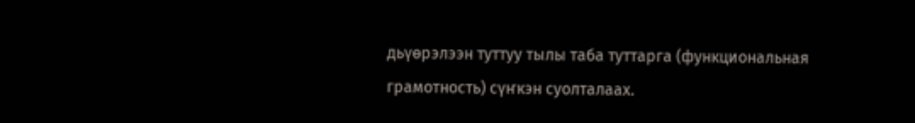дьүөрэлээн туттуу тылы таба туттарга (функциональная грамотность) сүҥкэн суолталаах.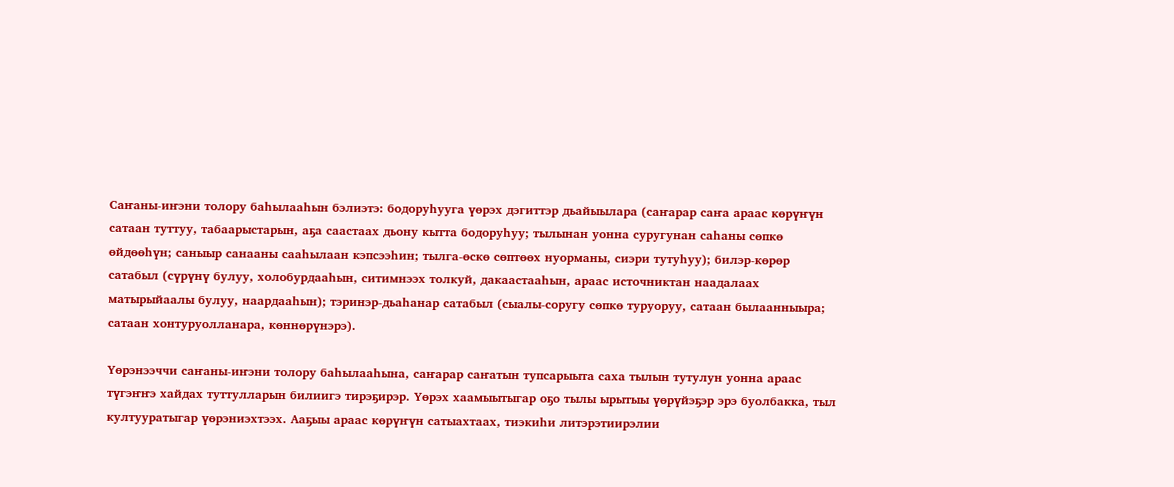Саҥаны-иҥэни толору баһылааһын бэлиэтэ: бодоруһууга үөрэх дэгиттэр дьайыылара (саҥарар саҥа араас көрүҥүн сатаан туттуу, табаарыстарын, аҕа саастаах дьону кытта бодоруһуу; тылынан уонна суругунан саһаны сөпкө өйдөөһүн; саныыр санааны сааһылаан кэпсээһин; тылга-өскө сөптөөх нуорманы, сиэри тутуһуу); билэр-көрөр сатабыл (сүрүнү булуу, холобурдааһын, ситимнээх толкуй, дакаастааһын, араас источниктан наадалаах матырыйаалы булуу, наардааһын); тэринэр-дьаһанар сатабыл (сыалы-соругу сөпкө туруоруу, сатаан былаанныыра; сатаан хонтуруолланара, көннөрүнэрэ).

Үөрэнээччи саҥаны-иҥэни толору баһылааһына, саҥарар саҥатын тупсарыыта саха тылын тутулун уонна араас түгэҥҥэ хайдах туттулларын билиигэ тирэҕирэр. Үөрэх хаамыытыгар оҕо тылы ырытыы үөрүйэҕэр эрэ буолбакка, тыл култууратыгар үөрэниэхтээх. Ааҕыы араас көрүҥүн сатыахтаах, тиэкиһи литэрэтиирэлии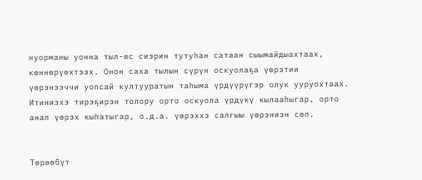нуорманы уонна тыл-өс сиэрин тутуһан сатаан сыымайдыахтаах, көннөрүөхтээх. Онон саха тылын сүрүн оскуолаҕа үөрэтии үөрэнээччи уопсай култууратын таһыма үрдүүрүгэр олук ууруохтаах. Итиниэхэ тирэҕирэн толору орто оскуола үрдүкү кылааһыгар, орто анал үөрэх кыһатыгар, о.д.а. үөрэххэ салгыы үөрэниэн сөп.


Төрөөбүт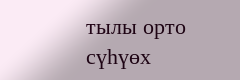тылы орто сүһүөх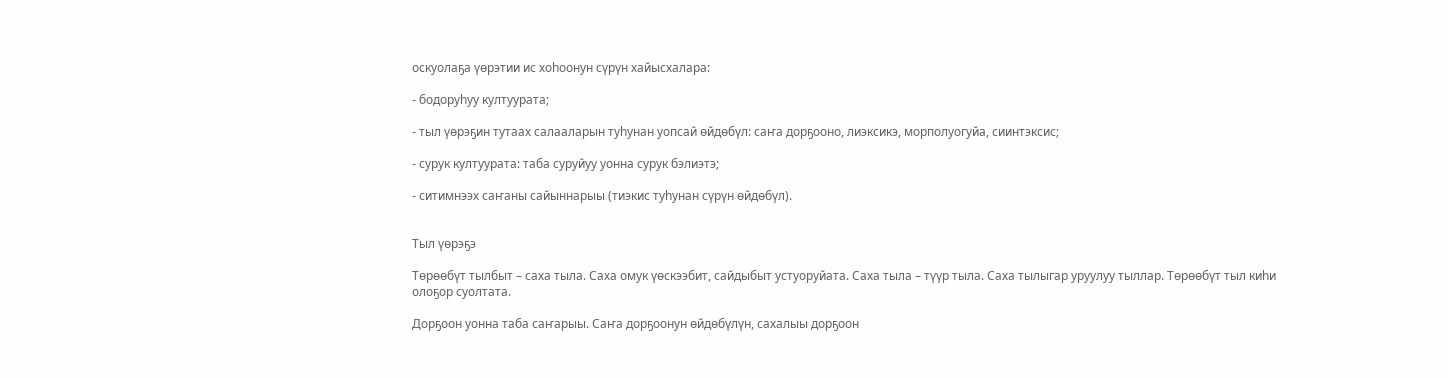оскуолаҕа үөрэтии ис хоһоонун сүрүн хайысхалара:

- бодоруһуу култуурата;

- тыл үөрэҕин тутаах салааларын туһунан уопсай өйдөбүл: саҥа дорҕооно, лиэксикэ, морполуогуйа, сиинтэксис;

- сурук култуурата: таба суруйуу уонна сурук бэлиэтэ;

- ситимнээх саҥаны сайыннарыы (тиэкис туһунан сүрүн өйдөбүл).


Тыл үөрэҕэ

Төрөөбүт тылбыт – саха тыла. Саха омук үөскээбит, сайдыбыт устуоруйата. Саха тыла – түүр тыла. Саха тылыгар уруулуу тыллар. Төрөөбүт тыл киһи олоҕор суолтата.

Дорҕоон уонна таба саҥарыы. Саҥа дорҕоонун өйдөбүлүн, сахалыы дорҕоон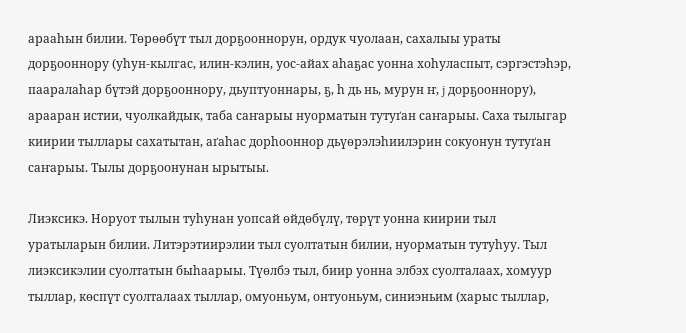арааһын билии. Төрөөбүт тыл дорҕооннорун, ордук чуолаан, сахалыы ураты дорҕооннору (уһун-кылгас, илин-кэлин, уос-айах аһаҕас уонна хоһуласпыт, сэргэстэһэр, пааралаһар бүтэй дорҕооннору, дьуптуоннары, ҕ, һ дь нь, мурун ҥ, j дорҕооннору), арааран истии, чуолкайдык, таба саҥарыы нуорматын тутуґан саҥарыы. Саха тылыгар киирии тыллары сахатытан, аґаһас дорһооннор дьүөрэлэһиилэрин сокуонун тутуґан саҥарыы. Тылы дорҕоонунан ырытыы.

Лиэксикэ. Норуот тылын туһунан уопсай өйдөбүлү, төрүт уонна киирии тыл уратыларын билии. Литэрэтиирэлии тыл суолтатын билии, нуорматын тутуһуу. Тыл лиэксикэлии суолтатын быһаарыы. Түөлбэ тыл, биир уонна элбэх суолталаах, хомуур тыллар, көспүт суолталаах тыллар, омуоньум, онтуоньум, синиэньим (харыс тыллар,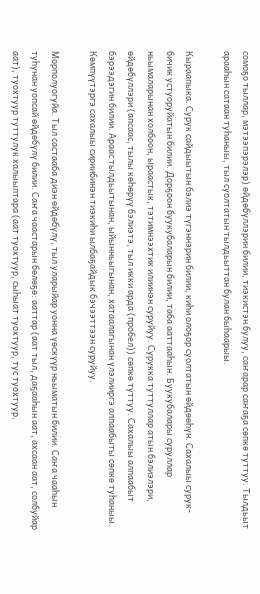сомоҕо тыллар, мэтээпэрэлэр) өйдөбүллэрин билии, тиэкистэн булуу, саҥарар саҥаҕа сөпкө туттуу. Тылдьыт арааһын сатаан туһаныы, тыл суолтатын тылдьыттан булан быһаарыы.

Кыраапыка. Сурук сайдыытын бэлиэ түгэннэрин билии, киһи олоҕор суолтатын өйдөөһүн. Сахалыы сурук-бичик устуоруйатын билии. Дорҕоон буукубаларын билии, таба ааттааһын. Буукубалары суруллар ньымаларынан холбоон, ыраастык, тэтимнээхтик илиинэн суруйуу. Сурукка туттуллар атын бэлиэлэри, өйдөбүллэри (апсаас, тылы көһөрүү бэлиэтэ, тыл икки арда (пробел)) сөпкө туттуу. Сахалыы алпаабыт бэрээдэгин билии. Араас тылдьытынан, ыйынньыгынан, хатаалагынан үлэлииргэ алпаабыты сөпкө туһаныы. Көмпүүтэргэ сахалыы сириибинэн тиэкиһи ылбаҕайдык бэчээттээн суруйуу.

Морполуогуйа. Тыл састааба диэн өйдөбүлү, тыл уларыйар уонна үөскүүр ньыматын билии. Саҥа чааһын туһунан уопсай өйдөбүлү билии. Саҥа чаастарын бөлөҕө: ааттар (аат тыл, даҕааһын аат, ахсаан аат, солбуйар аат), туохтуур туттулук халыыптара (аат туохтуур, сыһыат туохтуур, тус туохтуур,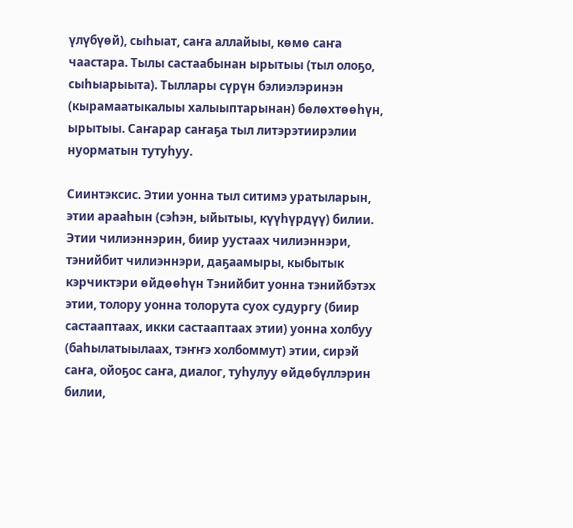үлүбүөй), сыһыат, саҥа аллайыы, көмө саҥа чаастара. Тылы састаабынан ырытыы (тыл олоҕо, сыһыарыыта). Тыллары сүрүн бэлиэлэринэн (кырамаатыкалыы халыыптарынан) бөлөхтөөһүн, ырытыы. Саҥарар саҥаҕа тыл литэрэтиирэлии нуорматын тутуһуу.

Сиинтэксис. Этии уонна тыл ситимэ уратыларын, этии арааһын (сэһэн, ыйытыы, күүһүрдүү) билии. Этии чилиэннэрин, биир уустаах чилиэннэри, тэнийбит чилиэннэри, даҕаамыры, кыбытык кэрчиктэри өйдөөһүн Тэнийбит уонна тэнийбэтэх этии, толору уонна толорута суох судургу (биир састааптаах, икки састааптаах этии) уонна холбуу (баһылатыылаах, тэҥҥэ холбоммут) этии, сирэй саҥа, ойоҕос саҥа, диалог, туһулуу өйдөбүллэрин билии,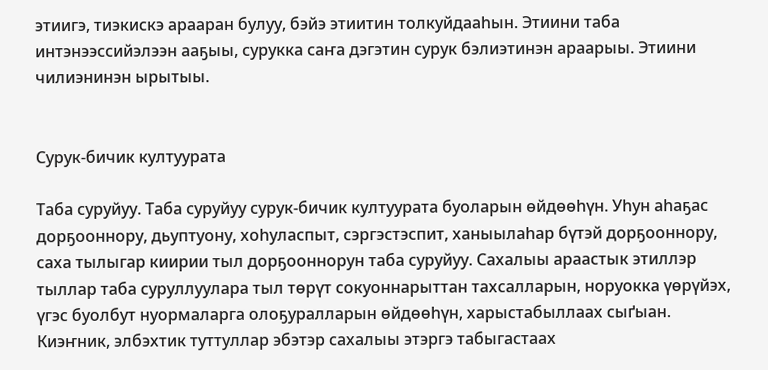этиигэ, тиэкискэ арааран булуу, бэйэ этиитин толкуйдааһын. Этиини таба интэнээссийэлээн ааҕыы, сурукка саҥа дэгэтин сурук бэлиэтинэн араарыы. Этиини чилиэнинэн ырытыы.


Сурук-бичик култуурата

Таба суруйуу. Таба суруйуу сурук-бичик култуурата буоларын өйдөөһүн. Уһун аһаҕас дорҕооннору, дьуптуону, хоһуласпыт, сэргэстэспит, ханыылаһар бүтэй дорҕооннору, саха тылыгар киирии тыл дорҕооннорун таба суруйуу. Сахалыы араастык этиллэр тыллар таба суруллуулара тыл төрүт сокуоннарыттан тахсалларын, норуокка үөрүйэх, үгэс буолбут нуормаларга олоҕуралларын өйдөөһүн, харыстабыллаах сыґыан. Киэҥник, элбэхтик туттуллар эбэтэр сахалыы этэргэ табыгастаах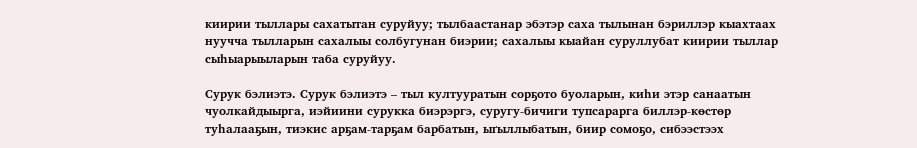киирии тыллары сахатытан суруйуу; тылбаастанар эбэтэр саха тылынан бэриллэр кыахтаах нуучча тылларын сахалыы солбугунан биэрии; сахалыы кыайан суруллубат киирии тыллар сыһыарыыларын таба суруйуу.

Сурук бэлиэтэ. Сурук бэлиэтэ – тыл култууратын сорҕото буоларын, киһи этэр санаатын чуолкайдыырга, иэйиини сурукка биэрэргэ, суругу-бичиги тупсарарга биллэр-көстөр туһалааҕын, тиэкис арҕам-тарҕам барбатын, ыґыллыбатын, биир сомоҕо, сибээстээх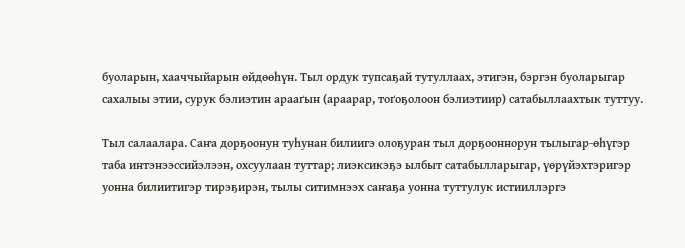буоларын, хааччыйарын өйдөөһүн. Тыл ордук тупсаҕай тутуллаах, этигэн, бэргэн буоларыгар сахалыы этии, сурук бэлиэтин арааґын (араарар, тоґоҕолоон бэлиэтиир) сатабыллаахтык туттуу.

Тыл салаалара. Саҥа дорҕоонун туһунан билиигэ олоҕуран тыл дорҕооннорун тылыгар-өһүгэр таба интэнээссийэлээн, охсуулаан туттар; лиэксикэҕэ ылбыт сатабылларыгар, үөрүйэхтэригэр уонна билиитигэр тирэҕирэн, тылы ситимнээх саҥаҕа уонна туттулук истииллэргэ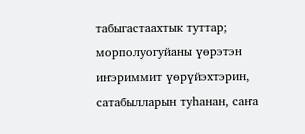табыгастаахтык туттар; морполуогуйаны үөрэтэн иҥэриммит үөрүйэхтэрин, сатабылларын туһанан, саҥа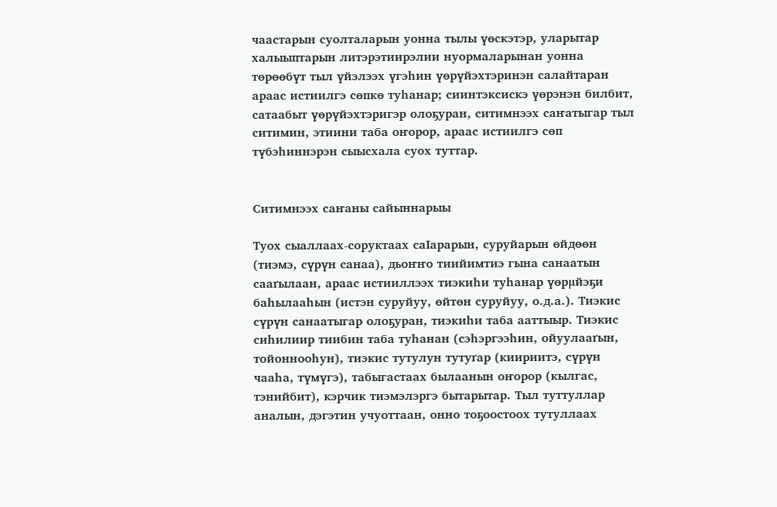чаастарын суолталарын уонна тылы үөскэтэр, уларытар халыыптарын литэрэтиирэлии нуормаларынан уонна төрөөбүт тыл үйэлээх үгэһин үөрүйэхтэринэн салайтаран араас истиилгэ сөпкө туһанар; сиинтэксискэ үөрэнэн билбит, сатаабыт үөрүйэхтэригэр олоҕуран, ситимнээх саҥатыгар тыл ситимин, этиини таба оҥорор, араас истиилгэ сөп түбэһиннэрэн сыысхала суох туттар.


Ситимнээх саҥаны сайыннарыы

Туох сыаллаах-соруктаах саІарарын, суруйарын өйдөөн (тиэмэ, сүрүн санаа), дьоҥҥо тиийимтиэ гына санаатын сааґылаан, араас истииллээх тиэкиһи туһанар үөрµйэҕи баһылааһын (истэн суруйуу, өйтөн суруйуу, о.д.а.). Тиэкис сүрүн санаатыгар олоҕуран, тиэкиһи таба ааттыыр. Тиэкис сиһилиир тиибин таба туһанан (сэһэргээһин, ойуулааґын, тойоннооһун), тиэкис тутулун тутуґар (киириитэ, сүрүн чааһа, түмүгэ), табыгастаах былаанын оҥорор (кылгас, тэнийбит), кэрчик тиэмэлэргэ бытарытар. Тыл туттуллар аналын, дэгэтин учуоттаан, онно тоҕоостоох тутуллаах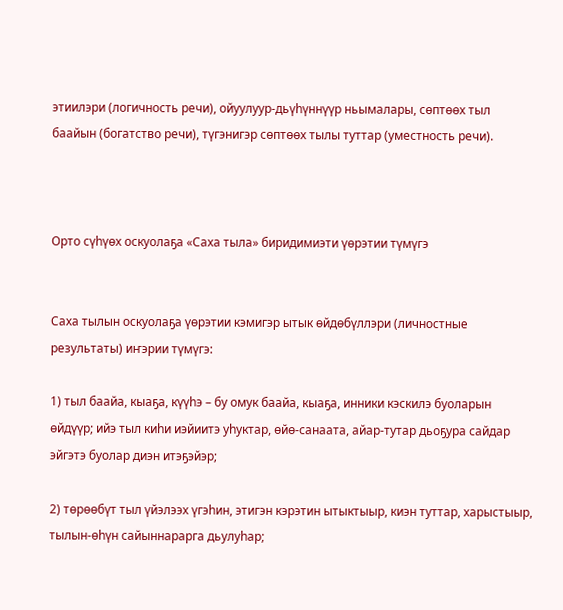этиилэри (логичность речи), ойуулуур-дьүһүннүүр ньымалары, сөптөөх тыл баайын (богатство речи), түгэнигэр сөптөөх тылы туттар (уместность речи).



Орто сүһүөх оскуолаҕа «Саха тыла» биридимиэти үөрэтии түмүгэ


Саха тылын оскуолаҕа үөрэтии кэмигэр ытык өйдөбүллэри (личностные результаты) иҥэрии түмүгэ:

1) тыл баайа, кыаҕа, күүһэ – бу омук баайа, кыаҕа, инники кэскилэ буоларын өйдүүр; ийэ тыл киһи иэйиитэ уһуктар, өйө-санаата, айар-тутар дьоҕура сайдар эйгэтэ буолар диэн итэҕэйэр;

2) төрөөбүт тыл үйэлээх үгэһин, этигэн кэрэтин ытыктыыр, киэн туттар, харыстыыр, тылын-өһүн сайыннарарга дьулуһар;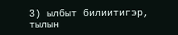3) ылбыт билиитигэр, тылын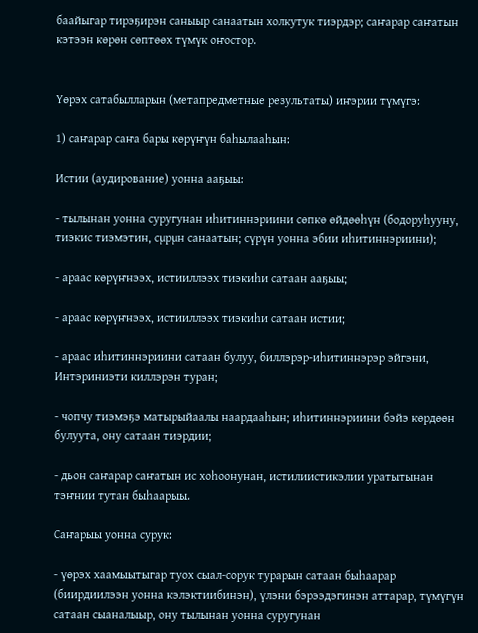баайыгар тирэҕирэн саныыр санаатын холкутук тиэрдэр; саҥарар саҥатын кэтээн көрөн сөптөөх түмүк оҥостор.


Үөрэх сатабылларын (метапредметные результаты) иҥэрии түмүгэ:

1) саҥарар саҥа бары көрүҥүн баһылааһын:

Истии (аудирование) уонна ааҕыы:

- тылынан уонна суругунан иһитиннэриини сөпкө өйдөөһүн (бодоруһууну, тиэкис тиэмэтин, сµрµн санаатын; сүрүн уонна эбии иһитиннэриини);

- араас көрүҥнээх, истииллээх тиэкиһи сатаан ааҕыы;

- араас көрүҥнээх, истииллээх тиэкиһи сатаан истии;

- араас иһитиннэриини сатаан булуу, биллэрэр-иһитиннэрэр эйгэни, Интэриниэти киллэрэн туран;

- чопчу тиэмэҕэ матырыйаалы наардааһын; иһитиннэриини бэйэ көрдөөн булуута, ону сатаан тиэрдии;

- дьон саҥарар саҥатын ис хоһоонунан, истилиистикэлии уратытынан тэҥнии тутан быһаарыы.

Саҥарыы уонна сурук:

- үөрэх хаамыытыгар туох сыал-сорук турарын сатаан быһаарар (биирдиилээн уонна кэлэктиибинэн), үлэни бэрээдэгинэн аттарар, түмүгүн сатаан сыаналыыр, ону тылынан уонна суругунан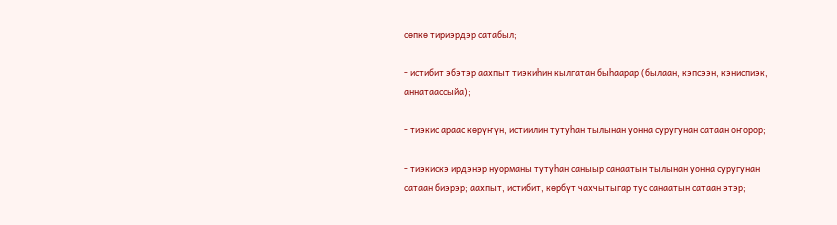сөпкө тириэрдэр сатабыл;

- истибит эбэтэр аахпыт тиэкиһин кылгатан быһаарар (былаан, кэпсээн, кэниспиэк, аннатаассыйа);

- тиэкис араас көрүҥүн, истиилин тутуһан тылынан уонна суругунан сатаан оҥорор;

- тиэкискэ ирдэнэр нуорманы тутуһан саныыр санаатын тылынан уонна суругунан сатаан биэрэр; аахпыт, истибит, көрбүт чахчытыгар тус санаатын сатаан этэр;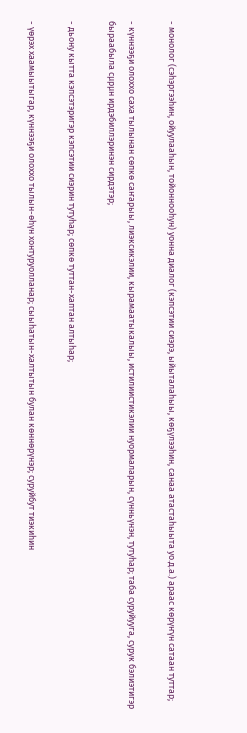- монолог (сэһэргээһин, ойуулааһын, тойоннооһун) уонна диалог (кэпсэтии сиэрэ, ыйыталаһыы, көҕүлээһин, санаа атастаһыыта уо.д.а.) араас көрүҥүн сатаан туттар;

- күннээҕи олоххо саха тылынан сөпкө саҥарыы, лиэксикэлии, кырамаатыкалыы, истилиистикэлии нуормаларын, сүнньүнэн, тутуһар; таба суруйууга, сурук бэлиэтигэр быраабыла сµрµн ирдэбиллэринэн сирдэтэр;

- дьону кытта кэпсэтэригэр кэпсэтии сиэрин тутуһар; сөпкө туттан-хаптан алтыһар;

- үөрэх хаамыытыгар, күннээҕи олоххо тылын-өһүн хонтуруолланар; сыыһатын-халтытын булан көннөрүнэр; суруйбут тиэкиһин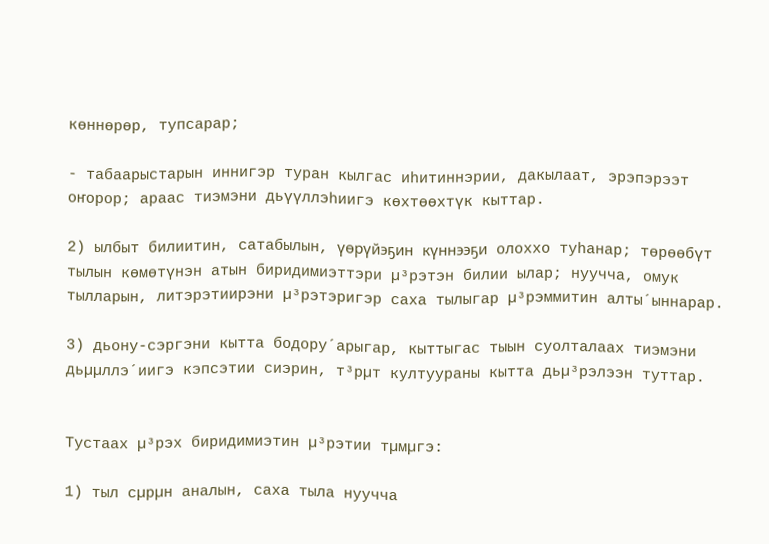көннөрөр, тупсарар;

- табаарыстарын иннигэр туран кылгас иһитиннэрии, дакылаат, эрэпэрээт оҥорор; араас тиэмэни дьүүллэһиигэ көхтөөхтүк кыттар.

2) ылбыт билиитин, сатабылын, үөрүйэҕин күннээҕи олоххо туһанар; төрөөбүт тылын көмөтүнэн атын биридимиэттэри µ³рэтэн билии ылар; нуучча, омук тылларын, литэрэтиирэни µ³рэтэригэр саха тылыгар µ³рэммитин алты´ыннарар.

3) дьону-сэргэни кытта бодору´арыгар, кыттыгас тыын суолталаах тиэмэни дьµµллэ´иигэ кэпсэтии сиэрин, т³рµт култуураны кытта дьµ³рэлээн туттар.


Тустаах µ³рэх биридимиэтин µ³рэтии тµмµгэ:

1) тыл сµрµн аналын, саха тыла нуучча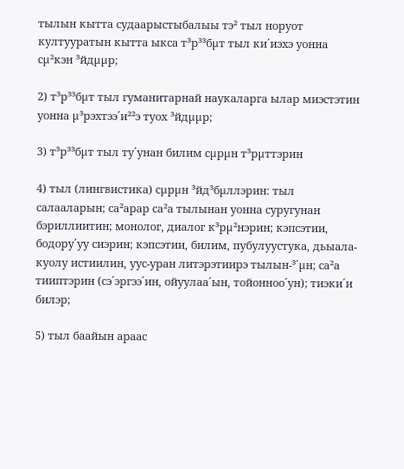тылын кытта судаарыстыбалыы тэ² тыл норуот култууратын кытта ыкса т³р³³бµт тыл ки´иэхэ уонна сµ²кэн ³йдµµр;

2) т³р³³бµт тыл гуманитарнай наукаларга ылар миэстэтин уонна µ³рэхтээ´и²²э туох ³йдµµр;

3) т³р³³бµт тыл ту´унан билим сµрµн т³рµттэрин

4) тыл (лингвистика) сµрµн ³йд³бµллэрин: тыл салааларын; са²арар са²а тылынан уонна суругунан бэриллиитин; монолог, диалог к³рµ²нэрин; кэпсэтии, бодору´уу сиэрин; кэпсэтии, билим, пубулуустука, дьыала-куолу истиилин, уус-уран литэрэтиирэ тылын-³´µн; са²а тииптэрин (сэ´эргээ´ин, ойуулаа´ын, тойонноо´ун); тиэки´и билэр;

5) тыл баайын араас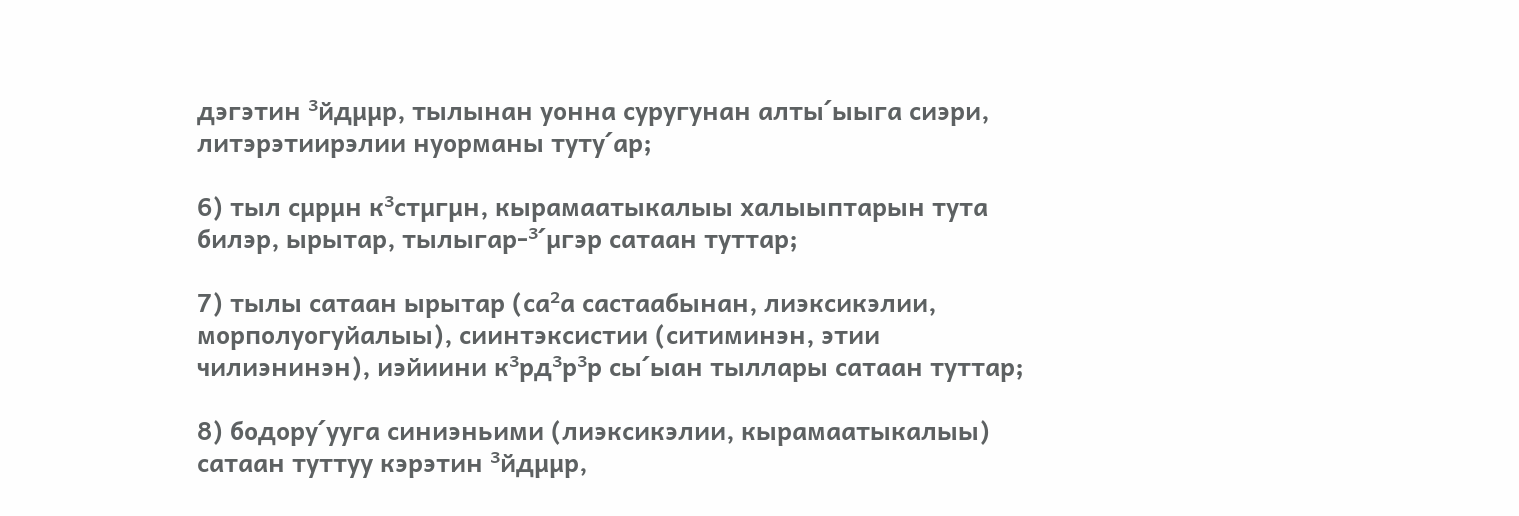дэгэтин ³йдµµр, тылынан уонна суругунан алты´ыыга сиэри, литэрэтиирэлии нуорманы туту´ар;

6) тыл сµрµн к³стµгµн, кырамаатыкалыы халыыптарын тута билэр, ырытар, тылыгар-³´µгэр сатаан туттар;

7) тылы сатаан ырытар (са²а састаабынан, лиэксикэлии, морполуогуйалыы), сиинтэксистии (ситиминэн, этии чилиэнинэн), иэйиини к³рд³р³р сы´ыан тыллары сатаан туттар;

8) бодору´ууга синиэньими (лиэксикэлии, кырамаатыкалыы) сатаан туттуу кэрэтин ³йдµµр,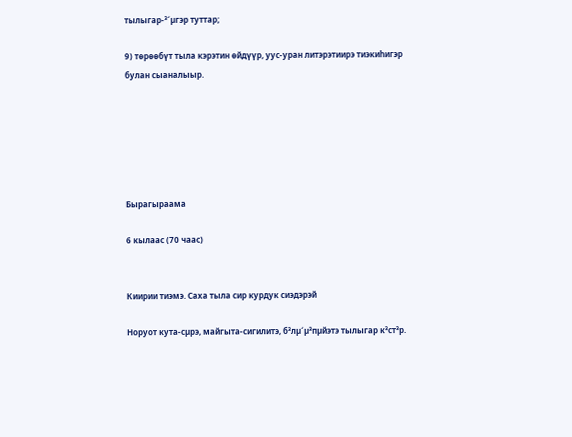тылыгар-³´µгэр туттар;

9) төрөөбүт тыла кэрэтин өйдүүр, уус-уран литэрэтиирэ тиэкиһигэр булан сыаналыыр.






Бырагыраама

6 кылаас (70 чаас)


Киирии тиэмэ. Саха тыла сир курдук сиэдэрэй

Норуот кута-сµрэ, майгыта-сигилитэ, б³лµ´µ³пµйэтэ тылыгар к³ст³р.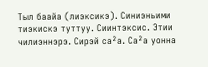Тыл баайа (лиэксикэ). Синиэньими тиэкискэ туттуу. Сиинтэксис. Этии чилиэннэрэ. Сирэй са²а. Са²а уонна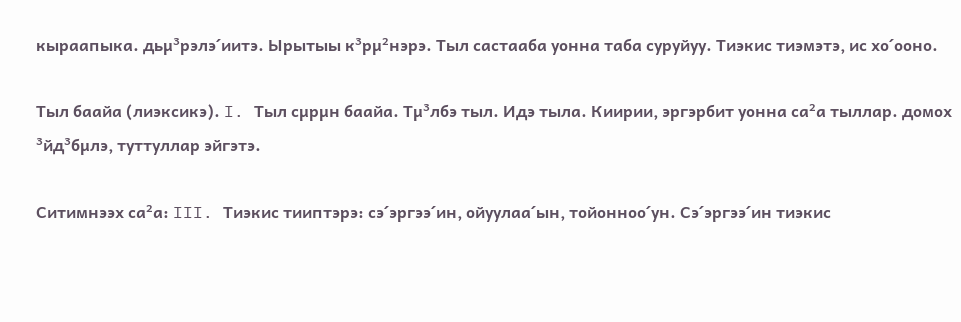кыраапыка. дьµ³рэлэ´иитэ. Ырытыы к³рµ²нэрэ. Тыл састааба уонна таба суруйуу. Тиэкис тиэмэтэ, ис хо´ооно.

Тыл баайа (лиэксикэ). I. Тыл сµрµн баайа. Тµ³лбэ тыл. Идэ тыла. Киирии, эргэрбит уонна са²а тыллар. домох ³йд³бµлэ, туттуллар эйгэтэ.

Ситимнээх са²а: III. Тиэкис тииптэрэ: сэ´эргээ´ин, ойуулаа´ын, тойонноо´ун. Сэ´эргээ´ин тиэкис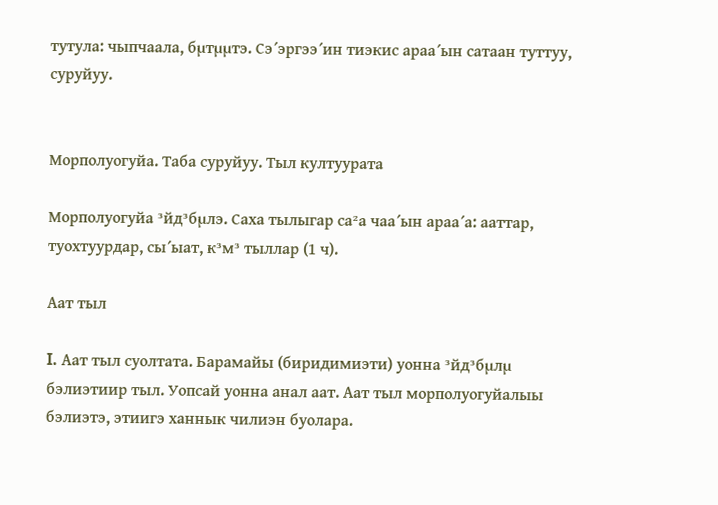тутула: чыпчаала, бµтµµтэ. Сэ´эргээ´ин тиэкис араа´ын сатаан туттуу, суруйуу.


Морполуогуйа. Таба суруйуу. Тыл култуурата

Морполуогуйа ³йд³бµлэ. Саха тылыгар са²а чаа´ын араа´а: ааттар, туохтуурдар, сы´ыат, к³м³ тыллар (1 ч).

Аат тыл

I. Аат тыл суолтата. Барамайы (биридимиэти) уонна ³йд³бµлµ бэлиэтиир тыл. Уопсай уонна анал аат. Аат тыл морполуогуйалыы бэлиэтэ, этиигэ ханнык чилиэн буолара.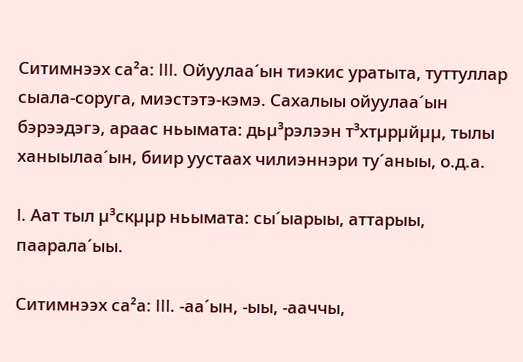Ситимнээх са²а: III. Ойуулаа´ын тиэкис уратыта, туттуллар сыала-соруга, миэстэтэ-кэмэ. Сахалыы ойуулаа´ын бэрээдэгэ, араас ньымата: дьµ³рэлээн т³хтµрµйµµ, тылы ханыылаа´ын, биир уустаах чилиэннэри ту´аныы, о.д.а.

I. Аат тыл µ³скµµр ньымата: сы´ыарыы, аттарыы, паарала´ыы.

Ситимнээх са²а: III. -аа´ын, -ыы, -ааччы,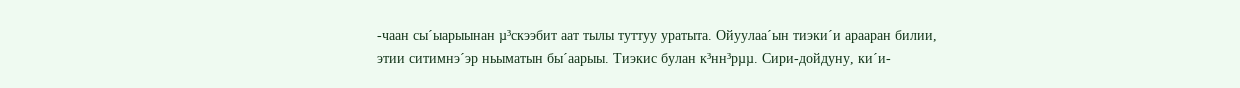-чаан сы´ыарыынан µ³скээбит аат тылы туттуу уратыта. Ойуулаа´ын тиэки´и арааран билии, этии ситимнэ´эр ньыматын бы´аарыы. Тиэкис булан к³нн³рµµ. Сири-дойдуну, ки´и-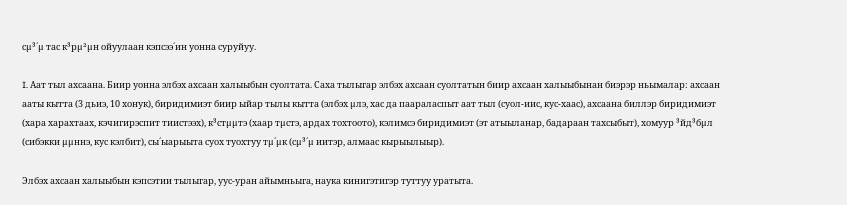сµ³´µ тас к³рµ²µн ойуулаан кэпсээ´ин уонна суруйуу.

I. Аат тыл ахсаана. Биир уонна элбэх ахсаан халыыбын суолтата. Саха тылыгар элбэх ахсаан суолтатын биир ахсаан халыыбынан биэрэр ньымалар: ахсаан ааты кытта (3 дьиэ, 10 хонук), биридимиэт биир ыйар тылы кытта (элбэх µлэ, хас да паараласпыт аат тыл (суол-иис, кус-хаас), ахсаана биллэр биридимиэт (хара харахтаах, кэчигирэспит тиистээх), к³стµµтэ (хаар тµстэ, ардах тохтоото), кэлимсэ биридимиэт (эт атыыланар, бадараан тахсыбыт), хомуур ³йд³бµл (сибэкки µµннэ, кус кэлбит), сы´ыарыыта суох туохтуу тµ´µк (сµ³´µ иитэр, алмаас кырыылыыр).

Элбэх ахсаан халыыбын кэпсэтии тылыгар, уус-уран айымньыга, наука кинигэтигэр туттуу уратыта.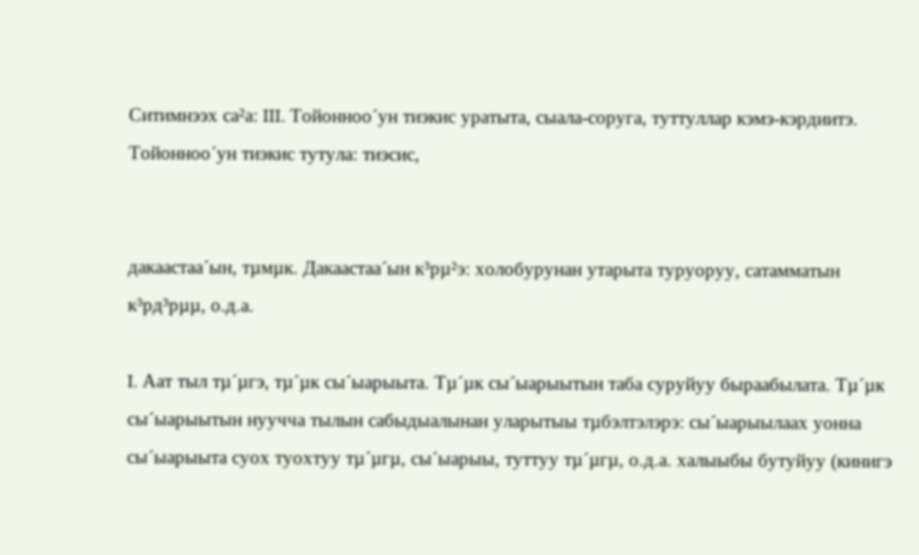Ситимнээх са²а: III. Тойонноо´ун тиэкис уратыта, сыала-соруга, туттуллар кэмэ-кэрдиитэ. Тойонноо´ун тиэкис тутула: тиэсис,


дакаастаа´ын, тµмµк. Дакаастаа´ын к³рµ²э: холобурунан утарыта туруоруу, сатамматын к³рд³рµµ, о.д.а.

I. Аат тыл тµ´µгэ, тµ´µк сы´ыарыыта. Тµ´µк сы´ыарыытын таба суруйуу быраабылата. Тµ´µк сы´ыарыытын нуучча тылын сабыдыалынан уларытыы тµбэлтэлэрэ: сы´ыарыылаах уонна сы´ыарыыта суох туохтуу тµ´µгµ, сы´ыарыы, туттуу тµ´µгµ, о.д.а. халыыбы бутуйуу (кинигэ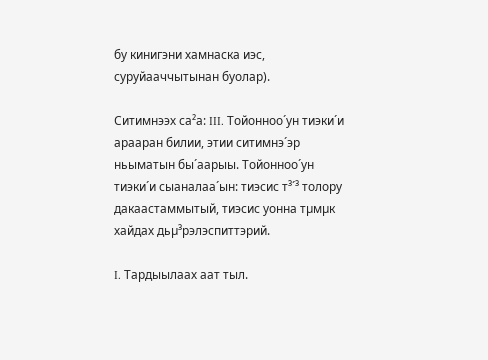бу кинигэни хамнаска иэс, суруйааччытынан буолар).

Ситимнээх са²а: III. Тойонноо´ун тиэки´и арааран билии, этии ситимнэ´эр ньыматын бы´аарыы. Тойонноо´ун тиэки´и сыаналаа´ын: тиэсис т³´³ толору дакаастаммытый, тиэсис уонна тµмµк хайдах дьµ³рэлэспиттэрий.

I. Тардыылаах аат тыл.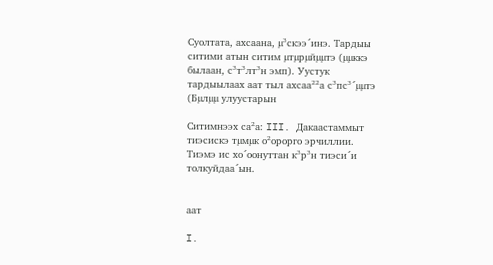Суолтата, ахсаана, µ³скээ´инэ. Тардыы ситими атын ситим µтµрµйµµтэ (µµккэ былаан, с³т³лт³н эмп). Уустук тардыылаах аат тыл ахсаа²²а с³пс³´µµтэ (Бµлµµ улуустарын

Ситимнээх са²а: III. Дакаастаммыт тиэсискэ тµмµк о²орорго эрчиллии. Тиэмэ ис хо´оонуттан к³р³н тиэси´и толкуйдаа´ын.


аат

I.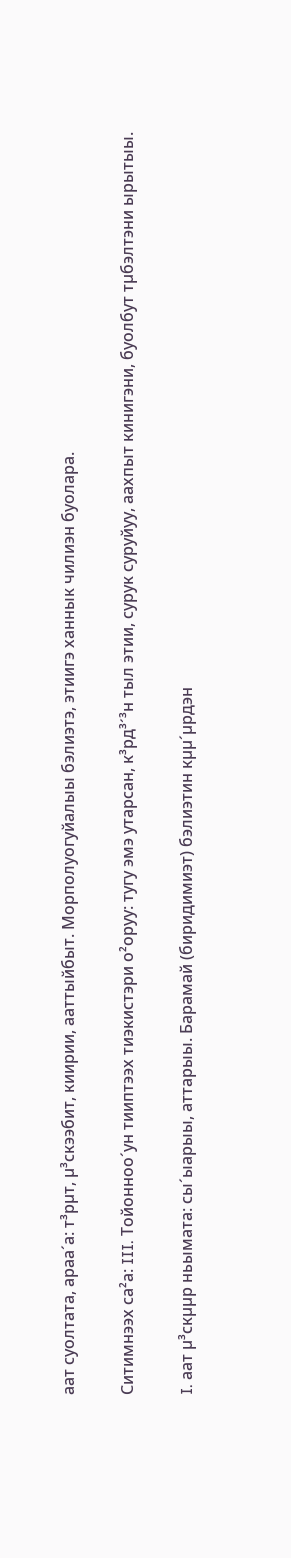аат суолтата, араа´а: т³рµт, µ³скээбит, киирии, ааттыйбыт. Морполуогуйалыы бэлиэтэ, этиигэ ханнык чилиэн буолара.

Ситимнээх са²а: III. Тойонноо´ун тииптээх тиэкистэри о²оруу: тугу эмэ утарсан, к³рд³´³н тыл этии, сурук суруйуу, аахпыт кинигэни, буолбут тµбэлтэни ырытыы.

I. аат µ³скµµр ньымата: сы´ыарыы, аттарыы. Барамай (биридимиэт) бэлиэтин кµµ´µрдэн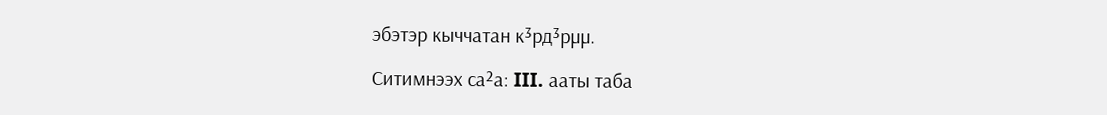эбэтэр кыччатан к³рд³рµµ.

Ситимнээх са²а: III. ааты таба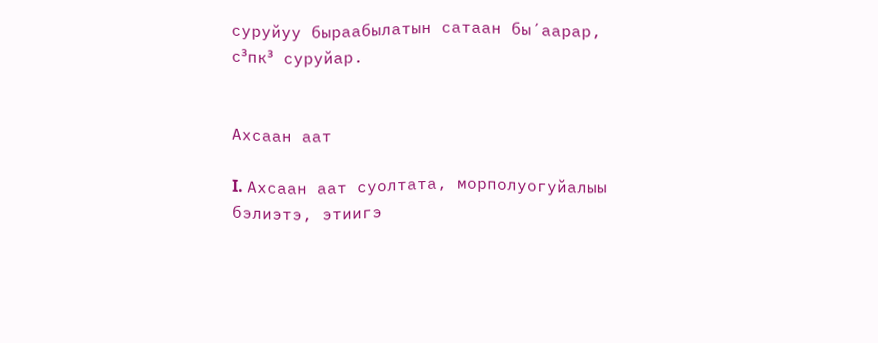суруйуу быраабылатын сатаан бы´аарар, с³пк³ суруйар.


Ахсаан аат

I. Ахсаан аат суолтата, морполуогуйалыы бэлиэтэ, этиигэ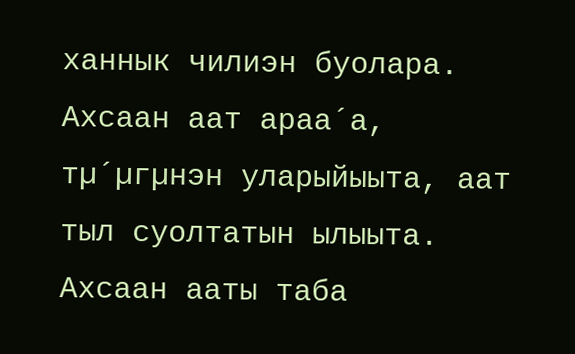ханнык чилиэн буолара. Ахсаан аат араа´а, тµ´µгµнэн уларыйыыта, аат тыл суолтатын ылыыта. Ахсаан ааты таба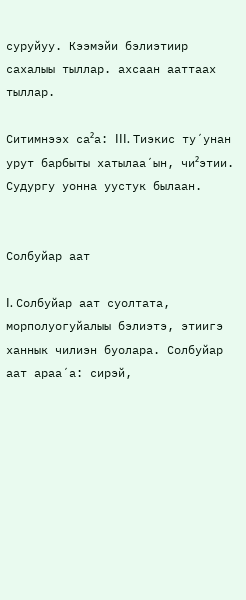суруйуу. Кээмэйи бэлиэтиир сахалыы тыллар. ахсаан ааттаах тыллар.

Ситимнээх са²а: III. Тиэкис ту´унан урут барбыты хатылаа´ын, чи²этии. Судургу уонна уустук былаан.


Солбуйар аат

I. Солбуйар аат суолтата, морполуогуйалыы бэлиэтэ, этиигэ ханнык чилиэн буолара. Солбуйар аат араа´а: сирэй,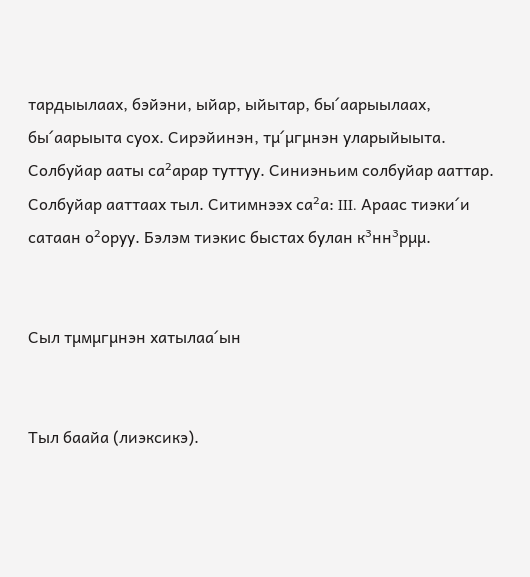тардыылаах, бэйэни, ыйар, ыйытар, бы´аарыылаах, бы´аарыыта суох. Сирэйинэн, тµ´µгµнэн уларыйыыта. Солбуйар ааты са²арар туттуу. Синиэньим солбуйар ааттар. Солбуйар ааттаах тыл. Ситимнээх са²а: III. Араас тиэки´и сатаан о²оруу. Бэлэм тиэкис быстах булан к³нн³рµµ.


Сыл тµмµгµнэн хатылаа´ын


Тыл баайа (лиэксикэ).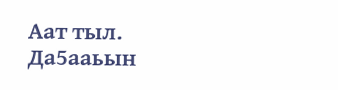Аат тыл. Да5ааьын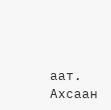аат. Ахсаан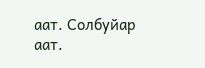аат. Солбуйар аат.